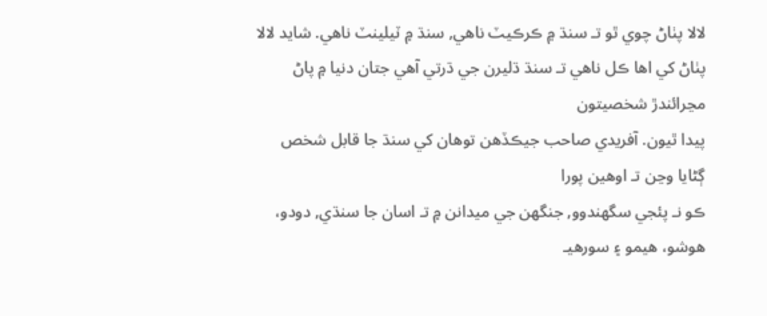لالا پٺاڻ چوي ٿو تـ سنڌ ۾ ڪرڪيٽ ناھي, سنڌ ۾ ٽيلينٽ ناھي. شايد لالا
پٺاڻ کي اها ڪل ناهي تـ سنڌ ڌليرن جي ڌرتي آهي جتان دنيا ۾ پاڻ مڃرائندڙ شخصيتون
پيدا ٿيون. آفريدي صاحب جيڪڏھن توهان کي سنڌ جا قابل شخص ڳڻايا وڃن تـ اوهين پورا
ڪو نـ پئجي سگهندوو, جنگهن جي ميدانن ۾ تـ اسان جا سنڌي, دودو، هوشو، هيمو ۽ سورھيـ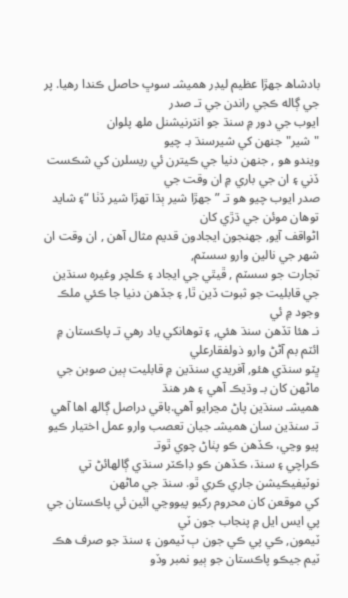بادشاھ جهڙا عظيم ليڊر هميشـ سوڀ حاصل ڪندا رهيا. پر جي ڳاله ڪجي راندن جي تـ صدر
ايوب جي دور ۾ سنڌ جو انٽرنيشنل ملھ پلوان "شير"جنهن کي شيرسنڌ بـ چيو
ويندو هو , جنهن دنيا جي ڪيترن ئي ريسلرن کي شڪست ڏني ۽ ان جي باري ۾ ان وقت جي
صدر ايوب چيو هو تـ ”جهڙا شير ٻڌا تهڙا شير ڏٺا “۽ شايد توهان موئن جي ڌڙي کان
اڻواقف آيو, جهنجون ايجادون قديم مثال آھن , ان وقت ان شھر جي نالين وارو سسٽم,
تجارت جو سسٽم , ڦيٿي جي ايجاد ۽ ڪلچر وغيره سنڌين جي قابليت جو ثبوت ڏين ٿا, ۽ جڏھن دنيا جا ڪئي ملڪ وجود ۾ ئي
نـ هئا تڏھن سنڌ ھئي, ۽ توهانکي ياد رهي تـ پاڪستان ۾ ائٽم بم آڻڻ وارو ذولفقارعلي
ڀٽو سنڌي هئو, آفريدي سنڌين ۾ قابليت ٻين صوبن جي ماڻھن کان بـ وڌيڪ آھي ۽ هر هنڌ
ھميشـ سنڌين پاڻ مڃرايو آھي.باقي دراصل ڳالھ اھا آھي
تـ سنڌين سان هميشـ جيان تعصب وارو عمل اختيار ڪيو پيو وڃي، ڪڏهن ڪو پٺاڻ چوي ٿوتـ
ڪراچي ۽ سنڌ، ڪڏهن ڪو ڊاڪٽر سنڌي ڳالهائڻ تي نوٽيفيڪيشن جاري ڪري ٿو. سنڌ جي ماڻھن
کي موقعن کان محروم رکيو پيووڃي ائين ئي پاڪستان جي پي ايس ايل ۾ پنجاب جون ٽي
ٽيمون, ڪي پي ڪي جون ٻ ٽيمون ۽ سنڌ جو صرف هڪ ٽيم جيڪو پاڪستان جو ٻيو نمبر وڏو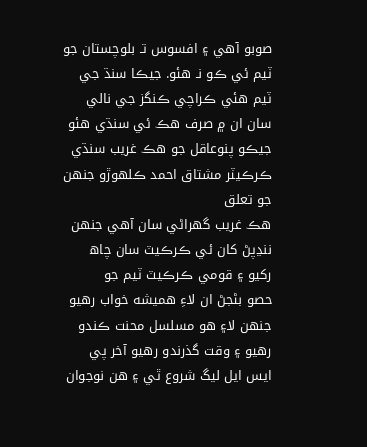صوبو آھي ۽ افسوس تـ بلوچستان جو ٽيم ئي ڪو نـ هئو. جيڪا سنڌ جي ٽيم هئي ڪراچي ڪنگز جي نالي سان ان ۾ صرف هڪ ئي سنڌي هئو
جيڪو پنوعاقل جو ھڪ غريب سنڌي ڪرڪيٽر مشتاق احمد ڪلهوڙو جنھن جو تعلق
ھڪ غريب گهراڻي سان آھي جنھن ننڍپڻ کان ئي ڪرڪيٽ سان چاھ رکيو ۽ قومي ڪرڪيٽ ٽيم جو
حصو بڻجڻ ان لاءِ ھميشه خواب رھيو جنهن لا۽ هو مسلسل محنت ڪندو رهيو ۽ وقت گذرندو رھيو آخر پي ايس ايل ليگ شروع ٿي ۽ هن نوجوان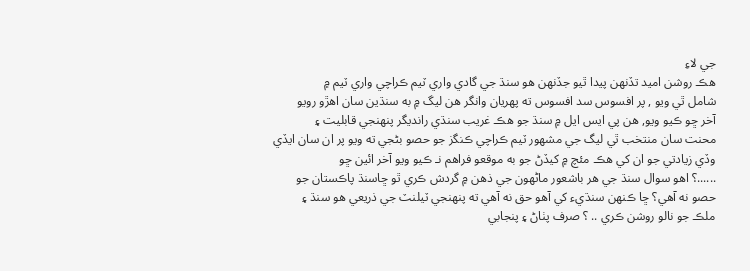جي لاءِ
ھڪ روشن اميد تڏنهن پيدا ٿيو جڏنهن هو سنڌ جي گادي واري ٽيم ڪراچي واري ٽيم ۾
شامل ٿي ويو , پر افسوس سد افسوس ته پھريان وانگر ھن ليگ ۾ به سنڌين سان اھڙو رويو
آخر ڇو ڪيو ويو, ھن پي ايس ايل ۾ سنڌ جو هڪ غريب سنڌي رانديگر پنھنجي قابليت ۽
محنت سان منتخب ٿي ليگ جي مشھور ٽيم ڪراچي ڪنگز جو حصو بڻجي ته ويو پر ان سان ايڏي
وڏي زيادتي جو ان کي ھڪ مئچ ۾ کيڏڻ جو به موقعو فراهم نـ ڪيو ويو آخر ائين ڇو
......؟ اھو سوال سنڌ جي ھر باشعور ماڻهون جي ذھن ۾ گردش ڪري ٿو ڇاسنڌ پاڪستان جو
حصو نه آهي؟ ڇا ڪنهن سنڌيء کي آھو حق نه آھي ته پنھنجي ٽيلنٽ جي ذريعي ھو سنڌ ۽
ملڪ جو نالو روشن ڪري .. ؟ صرف پٺاڻ ۽ پنجابي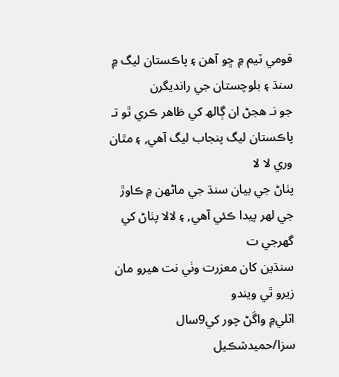قومي ٽيم ۾ ڇو آھن ۽ پاڪستان ليگ ۾ سنڌ ۽ بلوچستان جي رانديگرن
جو نـ هجڻ ان ڳالھ کي ظاهر ڪري ٿو تـ پاڪستان ليگ پنجاب ليگ آھي, ۽ مٿان وري لا لا
پٺاڻ جي بيان سنڌ جي ماڻھن ۾ ڪاوڙ جي لهر پيدا ڪئي آھي, ۽ لالا پٺاڻ کي گهرجي ت
سنڌين کان معزرت وٺي نت هيرو مان زيرو ٿي ويندو
اٽلي۾ واڱڻ چور کي9سال سزا/حميدشڪيل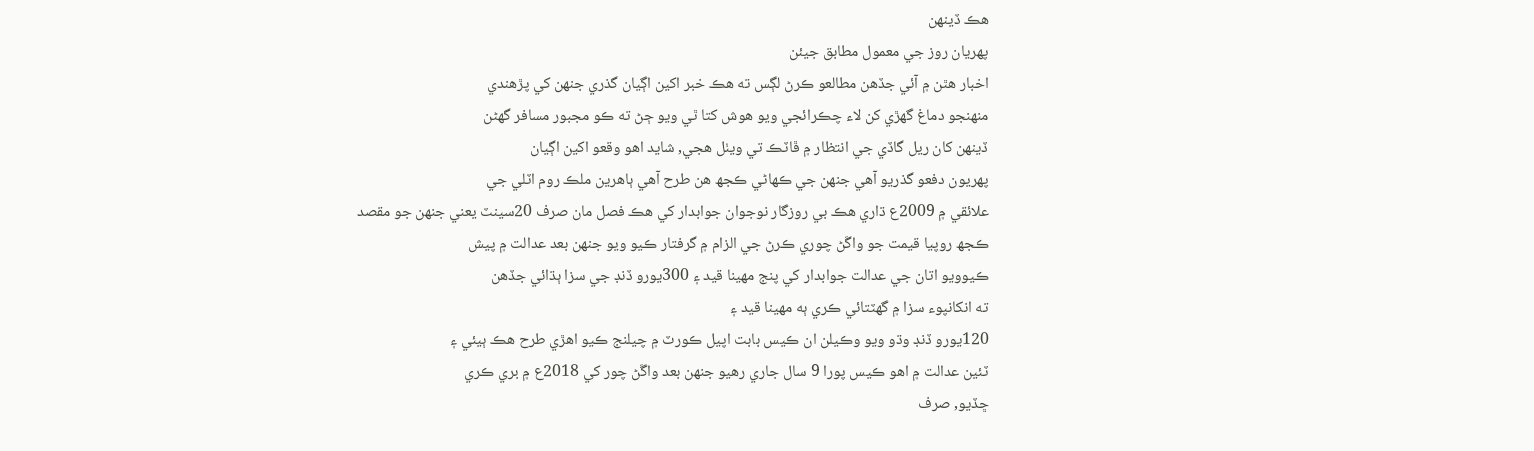هڪ ڏينهن
پهريان روز جي معمول مطابق جيئن
اخبار هٿن ۾ آئي جڏھن مطالعو ڪرڻ لڳس ته هڪ خبر اکين اڳيان گذري جنهن کي پڙھندي
منهنجو دماغ گهڙي کن لاء چڪرائجي ويو هوش کتا ٿي ويو ڄڻ ته ڪو مجبور مسافر گهڻن
ڏينهن کان ريل گاڏي جي انتظار ۾ ڦاٽڪ تي ويٺل هجي, شايد اهو وقعو اکين اڳيان
پهريون دفعو گذريو آھي جنهن جي ڪهاڻي ڪجھ هن طرح آھي ٻاهرين ملڪ روم اٽلي جي
علائقي ۾ 2009ع ڌاري هڪ بي روزگار نوجوان جوابدار کي هڪ فصل مان صرف 20سينٽ يعني جنهن جو مقصد
ڪجھ روپيا قيمت جو واڱڻ چوري ڪرڻ جي الزام ۾ گرفتار ڪيو ويو جنهن بعد عدالت ۾ پيش
ڪيوويو اتان جي عدالت جوابدار کي پنج مهينا قيد ۽ 300يورو ڏنڊ جي سزا ٻڌائي جڏھن
ته انکانپوء سزا ۾ گهٽتائي ڪري ٻه مهينا قيد ۽
120يورو ڏنڊ وڌو ويو وڪيلن ان ڪيس بابت اپيل ڪورٽ ۾ چيلنج ڪيو اهڙي طرح ھڪ ٻيئي ۽
ٽئين عدالت ۾ اھو ڪيس پورا 9 سال جاري رهيو جنهن بعد واڱڻ چور کي 2018ع ۾ بري ڪري
ڇڏيو, صرف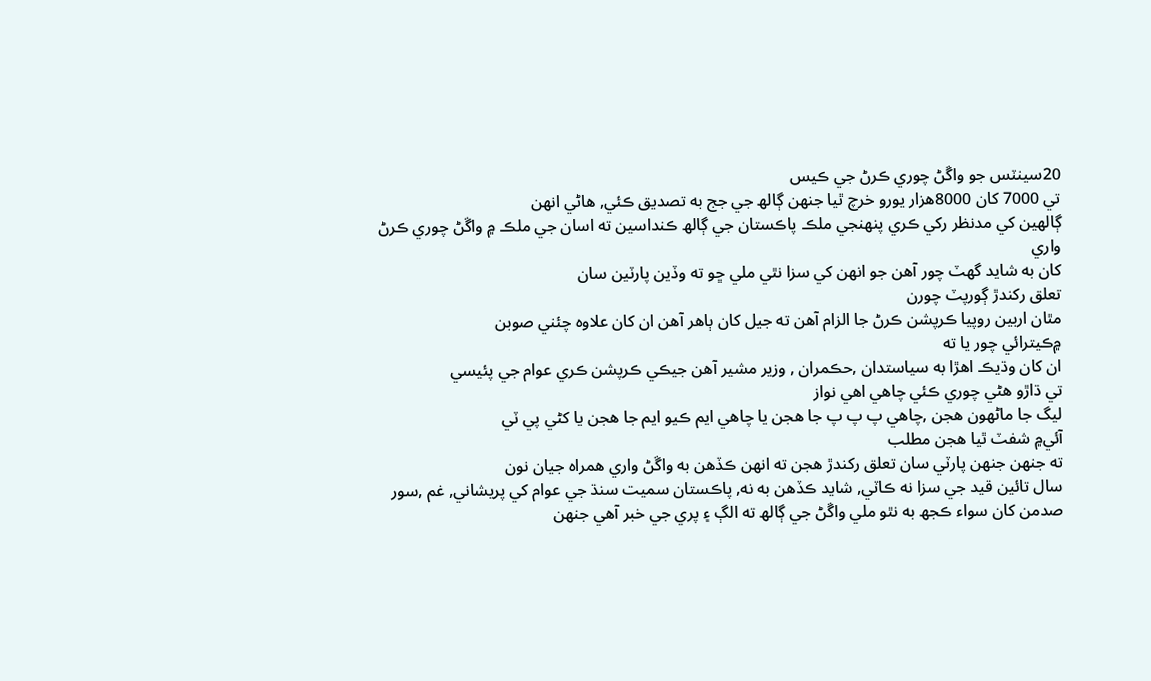20سينٽس جو واڱڻ چوري ڪرڻ جي ڪيس
تي 7000 کان 8000هزار يورو خرچ ٿيا جنهن ڳالھ جي جج به تصديق ڪئي, هاڻي انهن
ڳالهين کي مدنظر رکي ڪري پنهنجي ملڪ پاڪستان جي ڳالھ ڪنداسين ته اسان جي ملڪ ۾ واڱڻ چوري ڪرڻ واري
کان به شايد گهٽ چور آھن جو انهن کي سزا نٿي ملي ڇو ته وڏين پارٽين سان
تعلق رکندڙ ڳورپٽ چورن
مٿان اربين روپيا ڪرپشن ڪرڻ جا الزام آھن ته جيل کان ٻاهر آھن ان کان علاوه چئني صوبن
۾ڪيترائي چور يا ته
ان کان وڌيڪ اهڙا به سياستدان ,حڪمران , وزير مشير آھن جيڪي ڪرپشن ڪري عوام جي پئيسي
تي ڌاڙو هڻي چوري ڪئي چاهي اهي نواز
ليگ جا ماڻھون هجن ,چاهي پ پ پ جا هجن يا چاهي ايم ڪيو ايم جا هجن يا کڻي پي ٽي
آئي۾ شفٽ ٿيا هجن مطلب
ته جنهن جنهن پارٽي سان تعلق رکندڙ ھجن ته انهن ڪڏھن به واڱڻ واري همراه جيان نون
سال تائين قيد جي سزا نه ڪاٽي, شايد ڪڏھن به نه, پاڪستان سميت سنڌ جي عوام کي پريشاني, غم ,سور
صدمن کان سواء ڪجھ به نٿو ملي واڱڻ جي ڳالھ ته الڳ ۽ پري جي خبر آھي جنهن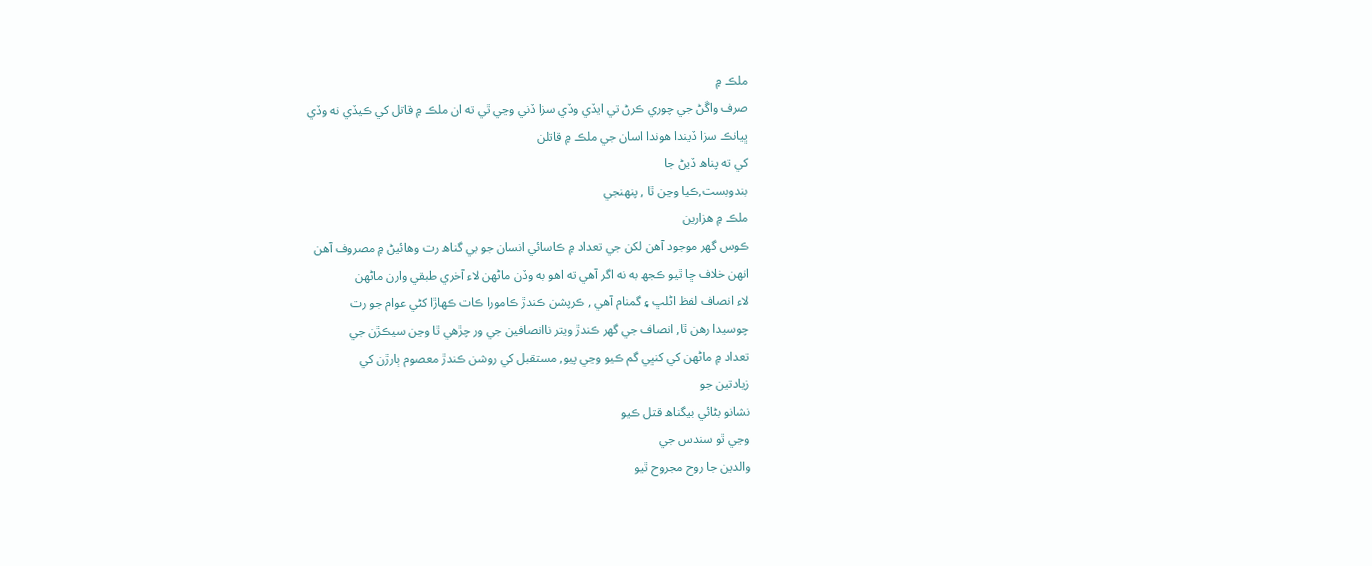ملڪ ۾
صرف واڱڻ جي چوري ڪرڻ تي ايڏي وڏي سزا ڏني وڃي ٿي ته ان ملڪ ۾ قاتل کي ڪيڏي نه وڏي
ڀيانڪ سزا ڏيندا هوندا اسان جي ملڪ ۾ قاتلن
کي ته پناھ ڏيڻ جا
بندوبست,ڪيا وڃن ٿا , پنهنجي
ملڪ ۾ هزارين
ڪوس گهر موجود آھن لکن جي تعداد ۾ ڪاسائي انسان جو بي گناھ رت وهائيڻ ۾ مصروف آھن
انهن خلاف ڇا ٿيو ڪجھ به نه اگر آھي ته اهو به وڏن ماڻھن لاء آخري طبقي وارن ماڻھن
لاء انصاف لفظ اڻلڀ ۽ گمنام آھي , ڪرپشن ڪندڙ ڪامورا ڪات ڪهاڙا کڻي عوام جو رت
چوسيدا رهن ٿا, انصاف جي گهر ڪندڙ ويتر ناانصافين جي ور چڙھي ٿا وڃن سيڪڙن جي
تعداد ۾ ماڻھن کي کنڀي گم ڪيو وڃي پيو, مستقبل کي روشن ڪندڙ معصوم ٻارڙن کي
زيادتين جو
نشانو بڻائي بيگناھ قتل ڪيو
وڃي ٿو سندس جي
والدين جا روح مجروح ٿيو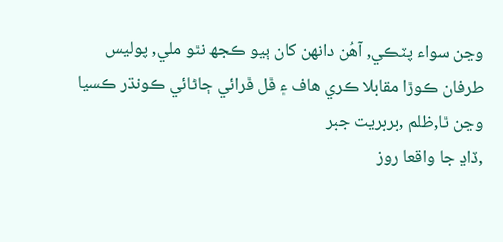وڃن سواء پٽڪي, آھُن دانهن کان ٻيو ڪجھ نٿو ملي, پوليس
طرفان ڪوڙا مقابلا ڪري هاف ۽ ڦل ڦرائي ڄاڻائي ڪونڌر ڪسيا وڃن ٿا,ظلم ,بربريت جبر
,ڏاڍ جا واقعا روز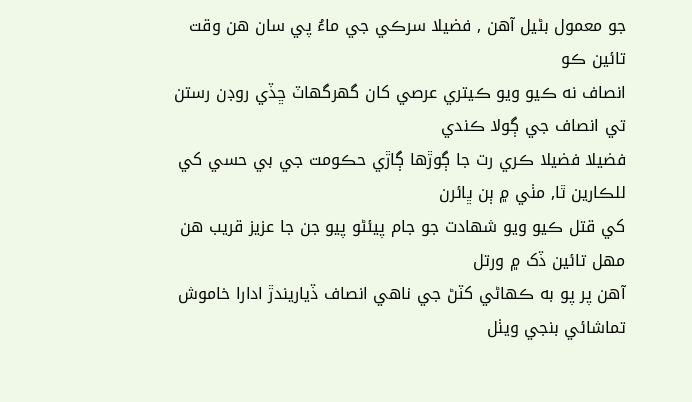جو معمول بڻيل آھن , فضيلا سرڪي جي ماءُ پي سان هن وقت تائين ڪو
انصاف نه ڪيو ويو ڪيتري عرصي کان گهرگهاٽ ڇڏي روڊن رستن تي انصاف جي ڳولا ڪندي
فضيلا فضيلا ڪري رت جا ڳوڙھا ڳاڙي حڪومت جي بي حسي کي للڪارين ٿا, مٺي ۾ ٻن ڀائرن
کي قتل ڪيو ويو شھادت جو جام پيئڻو پيو جن جا عزيز قريب هن مهل تائين ڏک ۾ ورتل
آھن پر پو به ڪهاڻي کٽڻ جي ناهي انصاف ڏياريندڙ ادارا خاموش تماشائي بنجي ويٺل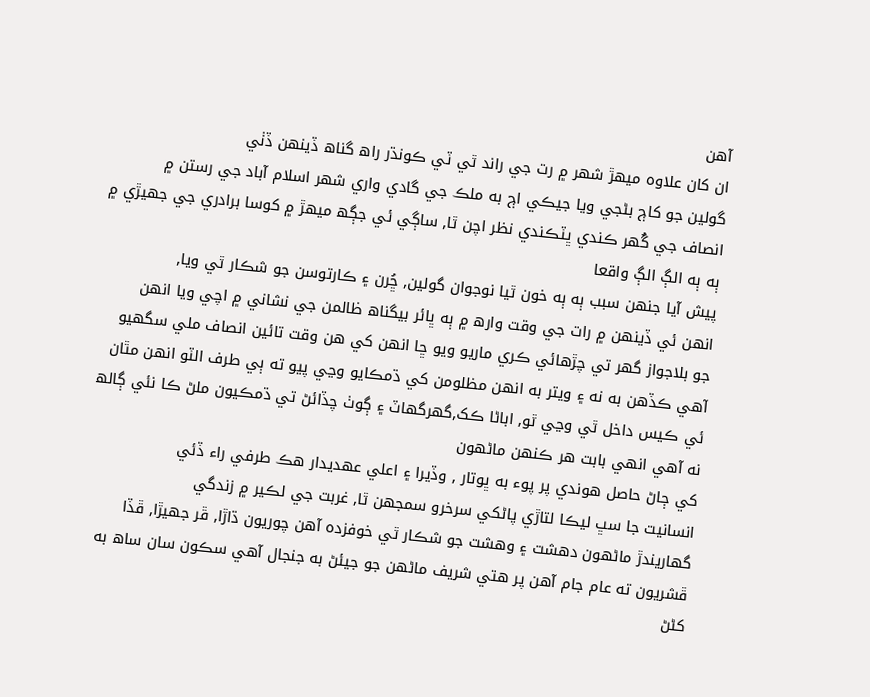آھن
ان کان علاوه ميهڙ شھر ۾ رت جي راند ٿي ٽي ڪونڌر راھ گناھ ڏينهن ڏٺي
گولين جو کاڄ بڻجي ويا جيڪي اڄ به ملڪ جي گادي واري شھر اسلام آباد جي رستن ۾
انصاف جي گُھر ڪندي ڀٽڪندي نظر اچن ٿا, ساڳي ئي جڳھ ميهڙ ۾ کوسا برادري جي جهيڙي ۾
ٻه ٻه الڳ الڳ واقعا
پيش آيا جنهن سبب ٻه ٻه خون ٿيا نوجوان گولين, ڇُرن ۽ ڪارتوسن جو شڪار ٿي ويا,
انهن ئي ڏينهن ۾ رات جي وقت وارھ ۾ ٻه ڀائر بيگناھ ظالمن جي نشاني ۾ اچي ويا انهن
جو بلاجواز گهر تي چڙھائي ڪري ماريو ويو ڇا انهن کي هن وقت تائين انصاف ملي سگهيو
آھي ڪڏھن به نه ۽ ويتر به انهن مظلومن کي ڌمڪايو وڃي پيو ته ٻي طرف الٽو انهن مٿان
ئي ڪيس داخل ٿي وڃي ٿو, اباڻا ڪک,گهرگهاٽ ۽ ڳوٺ چڏائڻ تي ڌمڪيون ملڻ ڪا نئي ڳالھ
نه آھي انهي بابت هر ڪنهن ماڻھون
کي ڄاڻ حاصل هوندي پر پوء به ڀوتار , وڏيرا ۽ اعلي عهديدار هڪ طرفي راء ڏئي
انسانيت جا سڀ ليڪا لتاڙي پاڻکي سرخرو سمجهن ٿا, غربت جي لڪير ۾ زندگي
گهاريندڙ ماڻھون دهشت ۽ وهشت جو شڪار ٿي خوفزده آھن چوريون ڌاڙا, ڦر جهيڙا, ڦڏا
ڦشريون ته عام جام آھن پر هتي شريف ماڻھن جو جيئڻ به جنجال آھي سڪون سان ساھ به
کڻڻ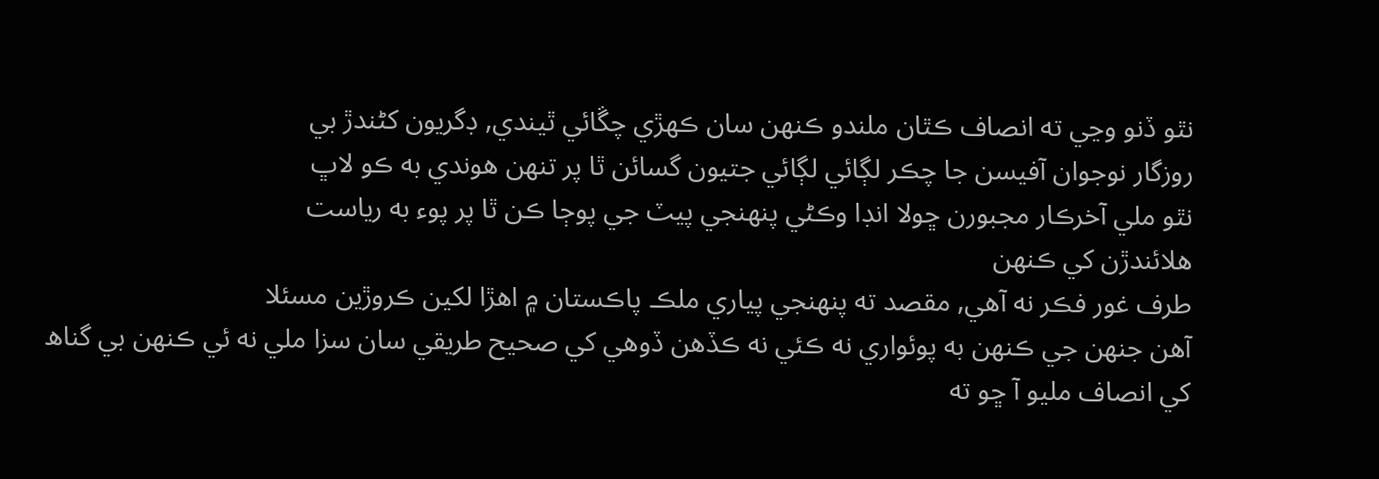نٿو ڏنو وڃي ته انصاف ڪٿان ملندو ڪنهن سان ڪهڙي چڱائي ٿيندي, ڊگريون کڻندڙ بي
روزگار نوجوان آفيسن جا چڪر لڳائي لڳائي جتيون گسائن ٿا پر تنهن هوندي به ڪو لاڀ
نٿو ملي آخرڪار مجبورن ڇولا انڊا وڪڻي پنهنجي پيٽ جي پوڄا ڪن ٿا پر پوء به رياست
هلائندڙن کي ڪنهن
طرف غور فڪر نه آھي, مقصد ته پنهنجي پياري ملڪ پاڪستان ۾ اهڙا لکين ڪروڙين مسئلا
آھن جنهن جي ڪنهن به پوئواري نه ڪئي نه ڪڏھن ڏوهي کي صحيح طريقي سان سزا ملي نه ئي ڪنهن بي گناھ
کي انصاف مليو آ ڇو ته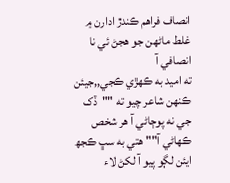انصاف فراهم ڪندڙ ادارن ۾ غلط ماڻھن جو هجڻ ئي نا انصافي آ
ته اميد به ڪهڙي ڪجي,,جيئن ڪنهن شاعر چيو ته ""ڏک جي نه پوڄاڻي آ هر شخص
ڪهاڻي آ"" هتي به سڀ ڪجھ ايئن لڳو پيو آ لکڻ لاء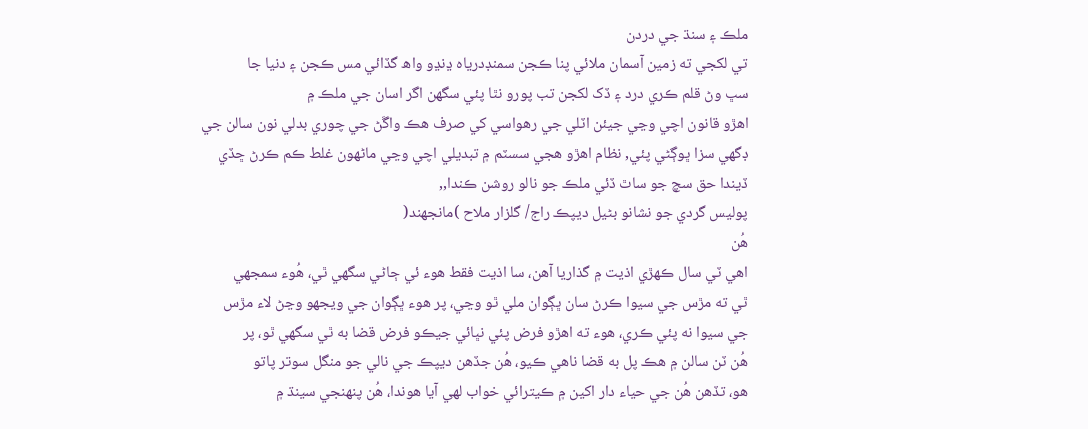ملڪ ۽ سنڌ جي دردن
تي لکجي ته زمين آسمان ملائي پنا ڪجن سمنڊدرياه ڍنڍو واھ گڏائي مس ڪجن ۽ دنيا جا
سڀ وڻ قلم ڪري درد ۽ ڏک لکجن تب پورو نٿا پئي سگهن اگر اسان جي ملڪ ۾
اهڙو قانون اچي وڃي جيئن اٽلي جي رهواسي کي صرف هڪ واڱڻ جي چوري بدلي نون سالن جي
ڊگهي سزا ڀوڳڻي پئي, نظام اهڙو هجي سسٽم ۾ تبديلي اچي وڃي ماڻهون غلط ڪم ڪرڻ ڇڏي
ڏيندا حق سچ جو ساٿ ڏئي ملڪ جو نالو روشن ڪندا,,
پوليس گردي جو نشانو بڻيل ديپڪ راج/ گلزار ملاح )مانجهند(
هُن
اهي ٽي سال ڪهڙي اذيت ۾ گذاريا آھن، سا اذيت فقط هوء ئي ڄاڻي سگهي ٿي، هُوء سمجهي
ٿي ته مڙس جي سيوا ڪرڻ سان ڀڳوان ملي ٿو وڃي، پر هوء ڀڳوان جي ويجهو وڃڻ لاء مڙس
جي سيوا نه پئي ڪري، هوء ته اهڙو فرض پئي نڀائي جيڪو فرض قضا به ٿي سگهي ٿو، پر
هُن ٽن سالن ۾ هڪ پل به قضا ناهي ڪيو، هُن جڏھن ديپڪ جي نالي جو منگل سوتر پاتو
هو، تڏھن هُن جي حياء دار اکين ۾ ڪيترائي خواب لهي آيا هوندا، هُن پنهنجي سينڌ ۾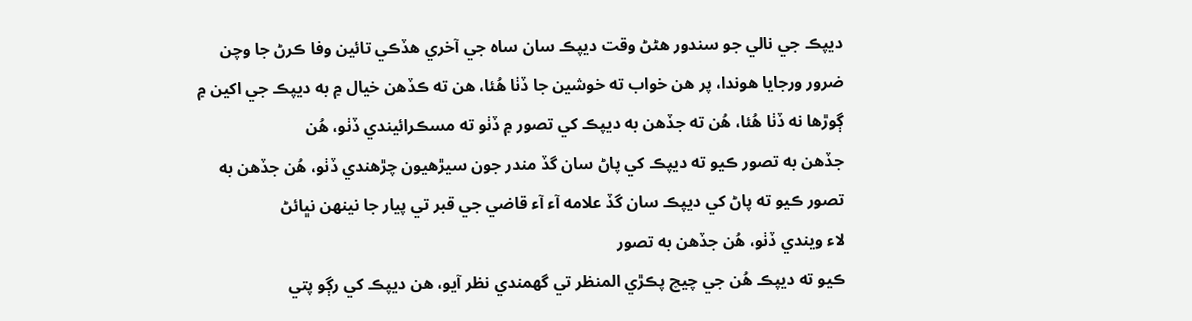ديپڪ جي نالي جو سندور هڻڻ وقت ديپڪ سان ساه جي آخري هڏڪي تائين وفا ڪرڻ جا وچن
ضرور ورجايا هوندا، پر هن خواب ته خوشين جا ڏٺا هُئا، هن ته ڪڏھن خيال ۾ به ديپڪ جي اکين ۾
ڳوڙھا نه ڏٺا هُئا، هُن ته جڏھن به ديپڪ کي تصور ۾ ڏٺو ته مسڪرائيندي ڏٺو، هُن
جڏھن به تصور ڪيو ته ديپڪ کي پاڻ سان گڏ مندر جون سيڙھيون چڙھندي ڏٺو، هُن جڏھن به
تصور ڪيو ته پاڻ کي ديپڪ سان گڏ علامه آء آء قاضي جي قبر تي پيار جا نينهن نڀائڻ
لاء ويندي ڏٺو، هُن جڏھن به تصور
ڪيو ته ديپڪ هُن جي چيچ پڪڙي المنظر تي گهمندي نظر آيو، هن ديپڪ کي رڳو پتي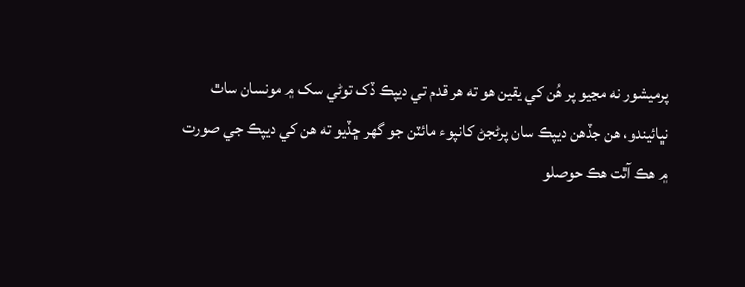پرميشور نه مڃيو پر هُن کي يقين هو ته هر قدم تي ديپڪ ڏک توڻي سک ۾ مونسان ساٿ
نڀائيندو، هن جڏھن ديپڪ سان پرڻجڻ کانپوء مائٽن جو گهر ڇڏيو ته هن کي ديپڪ جي صورت
۾ هڪ آٿت هڪ حوصلو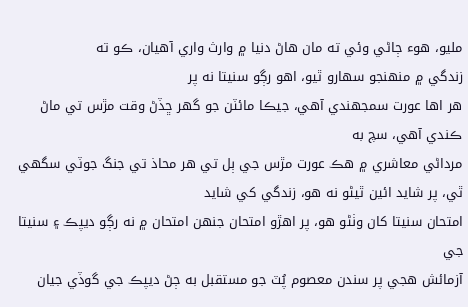مليو، هوء ڄاڻي وئي ته مان هاڻ دنيا ۾ وارث واري آھيان، ڪو ته
زندگي ۾ منهنجو سهارو ٿيو، اهو رڳو سنيتا نه پر
هر اها عورت سمجهندي آھي، جيڪا مائٽن جو گهر ڇڏڻ وقت مڙس تي ماڻ ڪندي آھي، سچ به
مرداڻي معاشري ۾ هڪ عورت مڙس جي ٻل تي هر محاذ تي جنگ جوٽي سگهي ٿي، پر شايد ائين ٿيڻو نه هو، زندگي کي شايد
امتحان سنيتا کان وٺڻو هو، پر اهڙو امتحان جنهن امتحان ۾ نه رڳو ديپڪ ۽ سنيتا جي
آزمائش هجي پر سندن معصوم پُٽ جو مستقبل به ڄڻ ديپڪ جي گوڏي جيان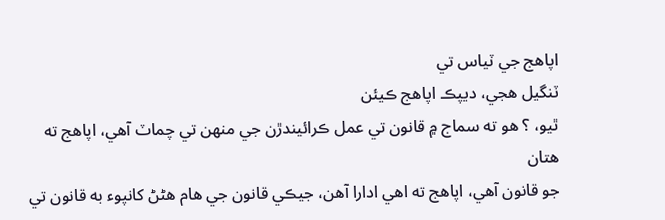اپاهج جي ٽياس تي
ٽنگيل هجي، ديپڪ اپاهج ڪيئن
ٿيو، ؟ هو ته سماج ۾ قانون تي عمل ڪرائيندڙن جي منهن تي چماٽ آھي، اپاهج ته هتان
جو قانون آھي، اپاهج ته اهي ادارا آھن، جيڪي قانون جي هام هڻڻ کانپوء به قانون تي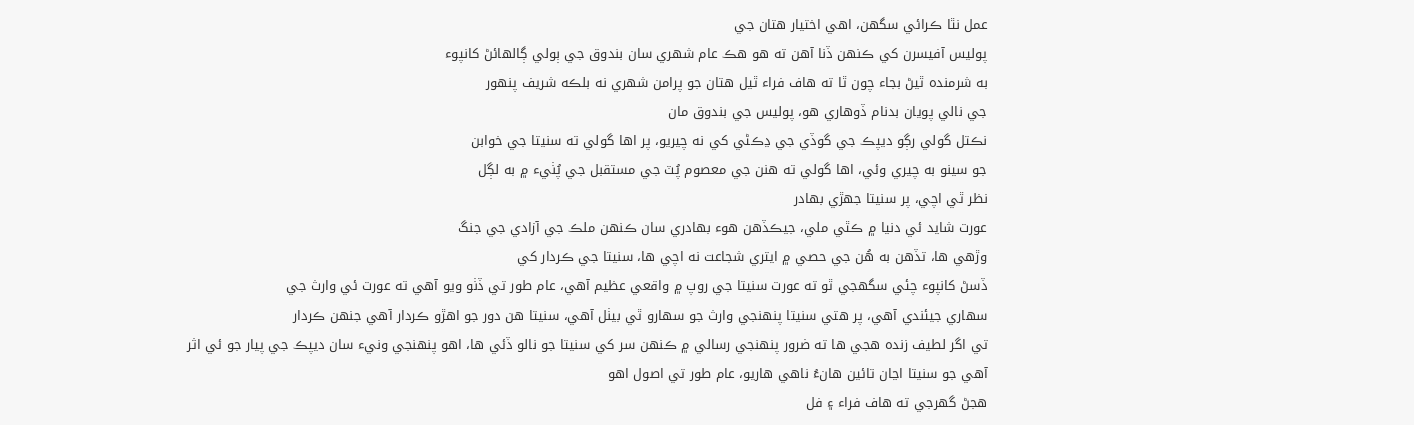عمل نٿا ڪرائي سگهن، اهي اختيار هتان جي
پوليس آفيسرن کي ڪنهن ڏنا آھن ته هو هڪ عام شھري سان بندوق جي ٻولي ڳالهائڻ کانپوء
به شرمنده ٿيڻ بجاء چون ٿا ته هاف فراء ٿيل هتان جو پرامن شهري نه بلڪه شريف پنهور
جي نالي پويان بدنام ڏوهاري هو، پوليس جي بندوق مان
نڪتل گولي رڳو ديپڪ جي گوڏي جي ڍڪڻي کي نه چيريو، پر اها گولي ته سنيتا جي خوابن
جو سينو به چيري وئي، اها گولي ته هنن جي معصوم پُٽ جي مستقبل جي پُٺيء ۾ به لڳل
نظر ٿي اچي، پر سنيتا جهڙي بهادر
عورت شايد ئي دنيا ۾ ڪٿي ملي، جيڪڏھن هوء بهادري سان ڪنهن ملڪ جي آزادي جي جنگ
وڙهي ها، تڏھن به هُن جي حصي ۾ ايتري شجاعت نه اچي ها، سنيتا جي ڪردار کي
ڏسڻ کانپوء چئي سگهجي ٿو ته عورت سنيتا جي روپ ۾ واقعي عظيم آھي، عام طور تي ڏٺو ويو آھي ته عورت ئي وارث جي
سهاري جيئندي آهي، پر هتي سنيتا پنهنجي وارث جو سهارو ٿي بيٺل آھي، سنيتا هن دور جو اهڙو ڪردار آھي جنهن ڪردار
تي اگر لطيف زنده هجي ها ته ضرور پنهنجي رسالي ۾ ڪنهن سر کي سنيتا جو نالو ڏئي ها، اهو پنهنجي ونيء سان ديپڪ جي پيار جو ئي اثر
آھي جو سنيتا اڃان تائين هانءُ ناهي هاريو، عام طور تي اصول اهو
هجڻ گهرجي ته هاف فراء ۽ فل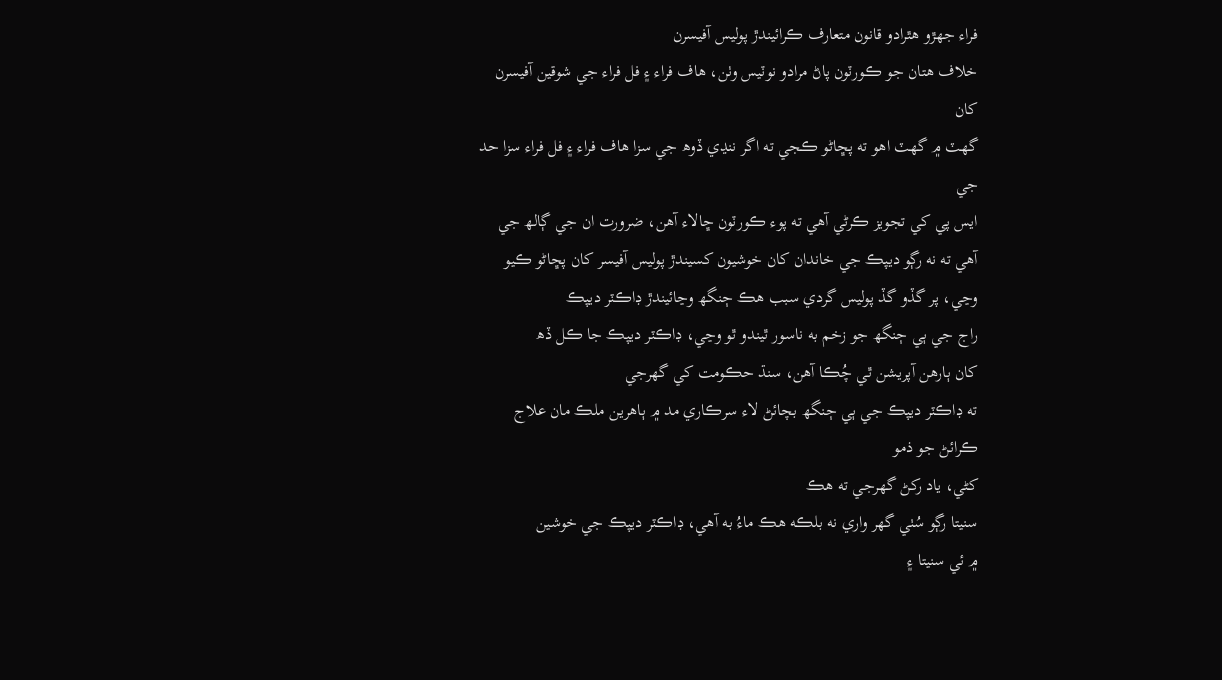فراء جهڙو هٿرادو قانون متعارف ڪرائيندڙ پوليس آفيسرن
خلاف هتان جو ڪورٽون پاڻ مرادو نوٽيس وٺن، هاف فراء ۽ فل فراء جي شوقين آفيسرن کان
گهٽ ۾ گهٽ اهو ته پڇاڻو ڪجي ته اگر ننڍي ڏوھ جي سزا هاف فراء ۽ فل فراء سزا حد جي
ايس پي کي تجويز ڪرڻي آھي ته پوء ڪورٽون ڇالاء آھن، ضرورت ان جي ڳالھ جي
آھي ته نه رڳو ديپڪ جي خاندان کان خوشيون کسيندڙ پوليس آفيسر کان پڇاڻو ڪيو وڃي، پر گڏو گڏ پوليس گردي سبب هڪ ڄنگھ وڃائيندڙ ڊاڪٽر ديپڪ
راج جي ٻي ڄنگھ جو زخم به ناسور ٿيندو ٿو وڃي، ڊاڪٽر ديپڪ جا ڪل ڏھ
کان ٻارهن آپريشن ٿي چُڪا آھن، سنڌ حڪومت کي گهرجي
ته ڊاڪٽر ديپڪ جي ٻي ڄنگھ بچائڻ لاء سرڪاري مد ۾ ٻاهرين ملڪ مان علاج ڪرائڻ جو ذمو
کڻي، ياد رکڻ گهرجي ته هڪ
سنيتا رڳو سُٺي گهر واري نه بلڪه هڪ ماءُ به آھي، ڊاڪٽر ديپڪ جي خوشين
۾ ئي سنيتا ۽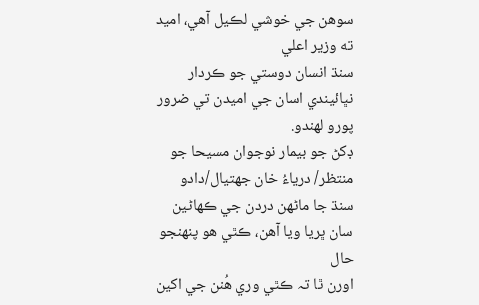سوهن جي خوشي لڪيل آھي، اميد ته وزير اعلي
سنڌ انسان دوستي جو ڪردار نڀائيندي اسان جي اميدن تي ضرور پورو لهندو.
ڊکڻ جو بيمار نوجوان مسيحا جو منتظر/ درياءُ خان جهتيال/دادو
سنڌ جا ماڻهن دردن جي ڪهاڻين سان ڀريا ويا آهن، ڪٿي هو پنهنجو حال
اورن ٿا تہ ڪٿي وري هُنن جي اکين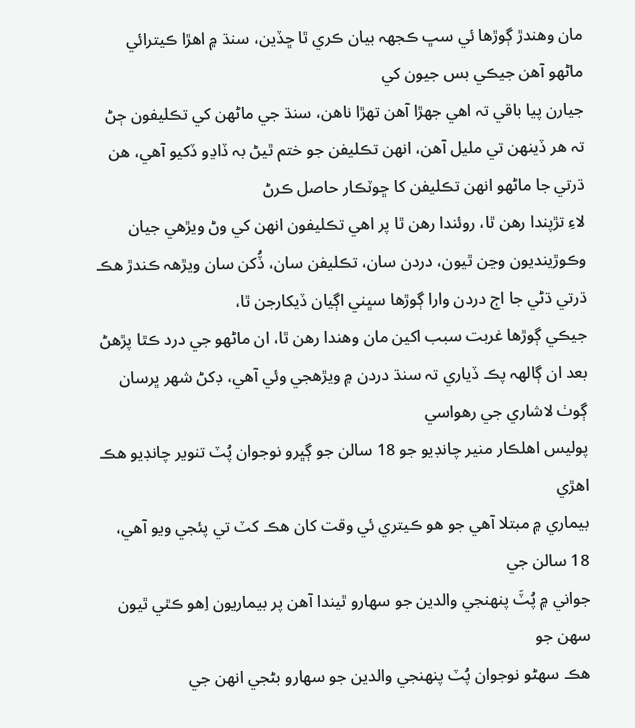مان وهندڙ ڳوڙها ئي سڀ ڪجهہ بيان ڪري ٿا ڇڏين، سنڌ ۾ اهڙا ڪيترائي ماڻهو آهن جيڪي بس جيون کي
جيارن پيا باقي تہ اهي جهڙا آهن تهڙا ناهن، سنڌ جي ماڻهن کي تڪليفون ڄڻ تہ هر ڏينهن تي مليل آهن، انهن تڪليفن جو ختم ٿيڻ بہ ڏاڍو ڏکيو آهي، هن ڌرتي جا ماڻهو انهن تڪليفن کا ڇوٽڪار حاصل ڪرڻ
لاءِ تڙپندا رهن ٿا، روئندا رهن ٿا پر اهي تڪليفون انهن کي وڻ ويڙهي جيان
وڪوڙينديون وڃن ٿيون، دردن سان، تڪليفن سان، ڏُکن سان ويڙهہ ڪندڙ هڪ ڌرتي ڌڻي جا اڄ دردن وارا ڳوڙها سڀني اڳيان ڏيکارجن ٿا،
جيڪي ڳوڙها غربت سبب اکين مان وهندا رهن ٿا، ان ماڻهو جي درد ڪٿا پڙهڻ بعد ان ڳالهہ پڪ ڏياري تہ سنڌ دردن ۾ ويڙهجي وئي آهي، ڊکڻ شهر ڀرسان ڳوٺ لاشاري جي رهواسي
پوليس اهلڪار منير چانڊيو جو 18 سالن جو ڳڀرو نوجوان پُٽ تنوير چانڊيو هڪ اهڙي
بيماري ۾ مبتلا آهي جو هو ڪيتري ئي وقت کان هڪ کٽ تي پئجي ويو آهي، 18 سالن جي
جواني ۾ پُٽَ پنهنجي والدين جو سهارو ٿيندا آهن پر بيماريون اِهو ڪٿي ٿيون سهن جو
هڪ سهڻو نوجوان پُٽ پنهنجي والدين جو سهارو بڻجي انهن جي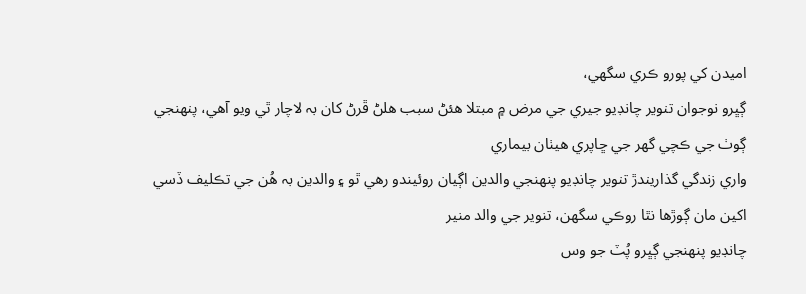اميدن کي پورو ڪري سگهي،
ڳڀرو نوجوان تنوير چانڊيو جيري جي مرض ۾ مبتلا هئڻ سبب هلڻ ڦرڻ کان بہ لاچار ٿي ويو آهي، پنهنجي ڳوٺ جي ڪچي گهر جي ڇاپري هيٺان بيماري
واري زندگي گذاريندڙ تنوير چانڊيو پنهنجي والدين اڳيان روئيندو رهي ٿو ۽ والدين بہ هُن جي تڪليف ڏسي اکين مان ڳوڙها نٿا روڪي سگهن، تنوير جي والد منير
چانڊيو پنهنجي ڳڀرو پُٽ جو وس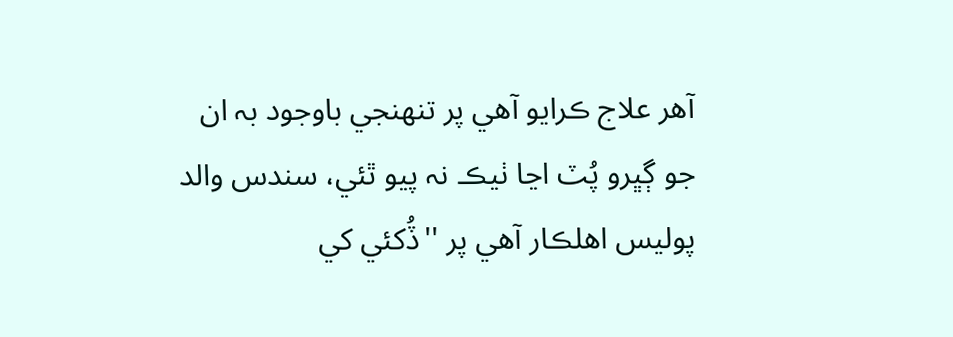آهر علاج ڪرايو آهي پر تنهنجي باوجود بہ ان جو ڳڀرو پُٽ اڃا ٺيڪ نہ پيو ٿئي، سندس والد پوليس اهلڪار آهي پر ''ڏُکئي کي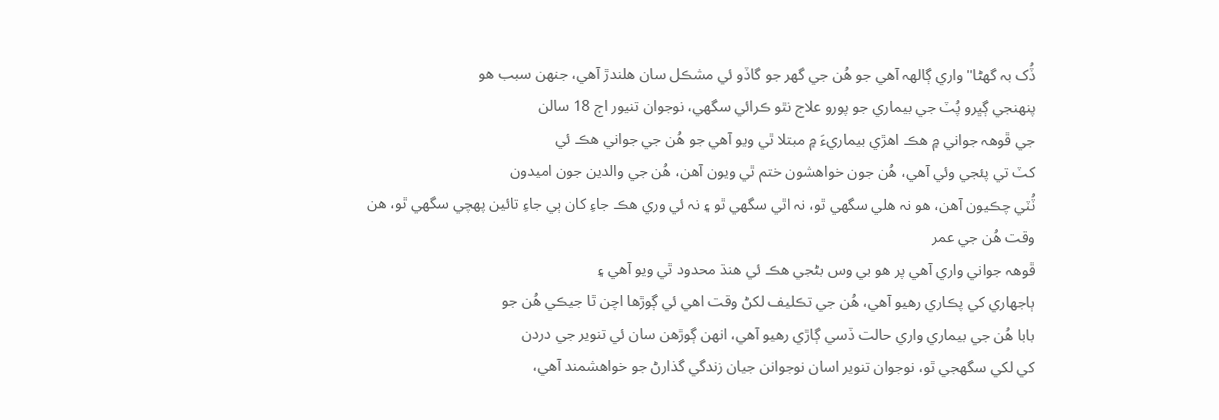ڏُک بہ گهڻا'' واري ڳالهہ آهي جو هُن جي گهر جو گاڏو ئي مشڪل سان هلندڙ آهي، جنهن سبب هو
پنهنجي ڳڀرو پُٽ جي بيماري جو پورو علاج نٿو ڪرائي سگهي، نوجوان تنيور اڄ 18 سالن
جي ڦوهہ جواني ۾ هڪ اهڙي بيماريءَ ۾ مبتلا ٿي ويو آهي جو هُن جي جواني هڪ ئي
کٽ تي پئجي وئي آهي، هُن جون خواهشون ختم ٿي ويون آهن، هُن جي والدين جون اميدون
ٽُٽي چڪيون آهن، هو نہ هلي سگهي ٿو، نہ اٿي سگهي ٿو ۽ نہ ئي وري هڪ جاءِ کان ٻي جاءِ تائين پهچي سگهي ٿو، هن وقت هُن جي عمر
ڦوهہ جواني واري آهي پر هو بي وس بڻجي هڪ ئي هنڌ محدود ٿي ويو آهي ۽
ٻاجهاري کي پڪاري رهيو آهي، هُن جي تڪليف لکڻ وقت اهي ئي ڳوڙها اچن ٿا جيڪي هُن جو
بابا هُن جي بيماري واري حالت ڏسي ڳاڙي رهيو آهي، انهن ڳوڙهن سان ئي تنوير جي دردن
کي لکي سگهجي ٿو، نوجوان تنوير اسان نوجوانن جيان زندگي گذارڻ جو خواهشمند آهي،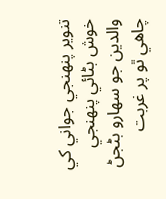تنوير پنهنجي جواني کي خوش بڻائي پنهنجي والدين جو سهارو بڻجڻ چاهي ٿو پر غربت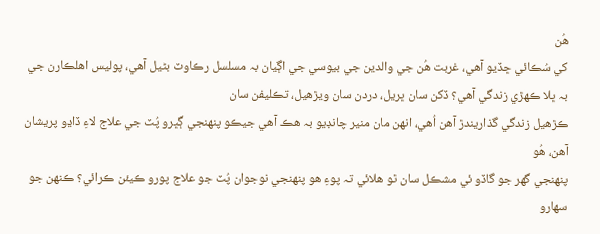هُن
کي سُڪائي ڇڏيو آهي، غربت هُن جي والدين جي بيوسي جي اڳيان بہ مسلسل رڪاوٽ بڻيل آهي، پوليس اهلڪارن جي بہ ڀلا ڪهڙي زندگي آهي؟ ڏکن سان ڀريل، دردن سان ويڙهيل، تڪليفن سان
ڪڙهيل زندگي گذاريندڙ آهن اُهي، انهن مان منير چانڊيو بہ هڪ آهي جيڪو پنهنجي ڳڀرو پُٽ جي علاج لاءِ ڏاڍو پريشان آهن، هُو
پنهنجي گهر جو گاڏو ئي مشڪل سان ٿو هلائي تہ پوءِ هو پنهنجي نوجوان پُٽ جو علاج پورو ڪيئن ڪرائي؟ ڪنهن جو سهارو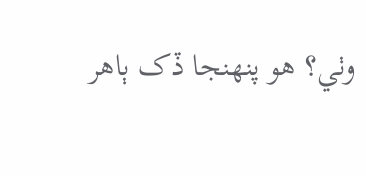وٺي؟ هو پنهنجا ڏک ٻاهر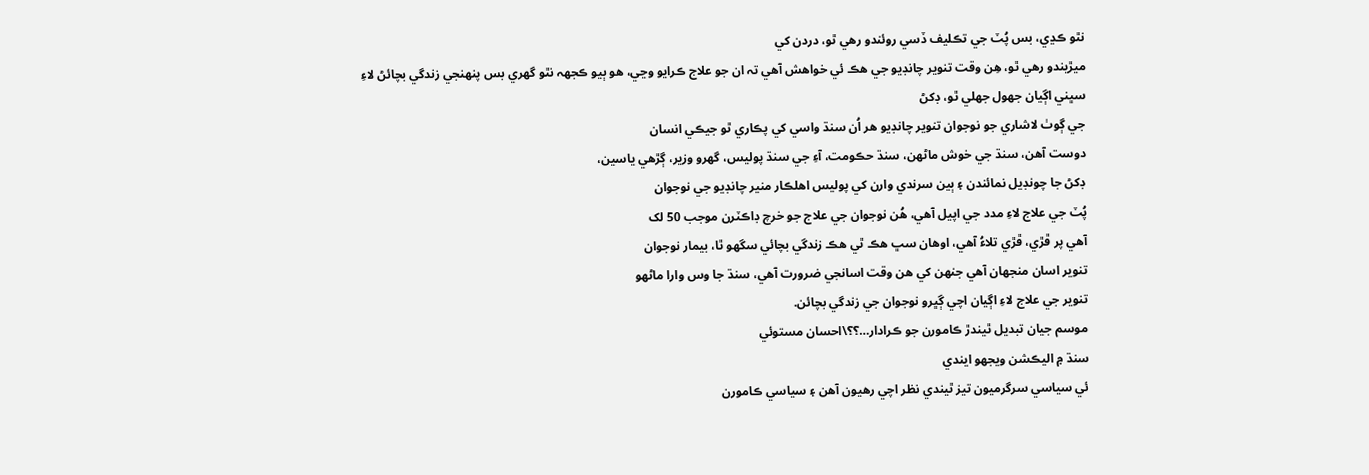نٿو ڪڍي، بس پُٽ جي تڪليف ڏسي روئندو رهي ٿو، دردن کي
ميڙيندو رهي ٿو، هِن وقت تنوير چانڊيو جي هڪ ئي خواهش آهي تہ ان جو علاج ڪرايو وڃي، هو ٻيو ڪجهہ نٿو گهري بس پنهنجي زندگي بچائڻ لاءِ سڀني اڳيان جهول جهلي ٿو، ڊکڻ
جي ڳوٺ لاشاري جو نوجوان تنوير چانڊيو هر اُن سنڌ واسي کي پڪاري ٿو جيڪي انسان
دوست آهن، سنڌ جي خوش ماڻهن، سنڌ حڪومت، آءِ جي سنڌ پوليس، گهرو وزير، ڳڙهي ياسين،
ڊکڻ جا چونڊيل نمائندن ۽ ٻين سرندي وارن کي پوليس اهلڪار منير چانڊيو جي نوجوان
پُٽ جي علاج لاءِ مدد جي اپيل آهي، هُن نوجوان جي علاج جو خرچ ڊاڪٽرن موجب 50 لک
آهي پر ڦڙي، ڦڙي تلاءُ آهي، اوهان سڀ هڪ ٿي هڪ زندگي بچائي سگهو ٿا، بيمار نوجوان
تنوير اسان منجهان آهي جنهن کي هن وقت اسانجي ضرورت آهي، سنڌ جا وس وارا ماڻهو
تنوير جي علاج لاءِ اڳيان اچي ڳڀرو نوجوان جي زندگي بچائن.
موسم جيان تبديل ٿيندڙ ڪامورن جو ڪرادار…؟؟\احسان مستوئي
سنڌ ۾ اليڪشن ويجهو ايندي
ئي سياسي سرگرميون تيز ٿيندي نظر اچي رهيون آهن ۽ سياسي ڪامورن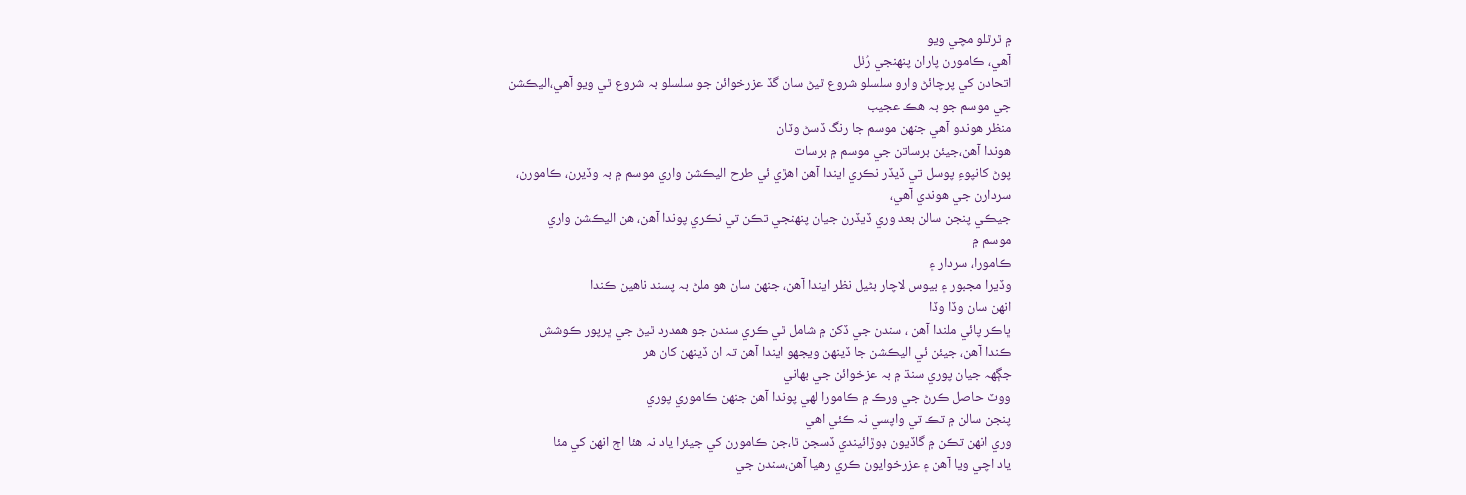۾ ٿرٿلو مچي ويو
آهي، ڪامورن پاران پنهنجي رُٺل
اتحادن کي پرچائڻ وارو سلسلو شروع ٿيڻ سان گڏ عزرخوائن جو سلسلو بہ شروع ٿي ويو آهي،اليڪشن
جي موسم جو بہ هڪ عجيب
منظر هوندو آهي جنهن موسم جا رنگ ڏسڻ وٽان
هوندا آهن،جيئن برساتن جي موسم ۾ برسات
پوڻ کانپوءِ پوسل تي ڏيڏر نڪري ايندا آهن اهڙي ئي طرح اليڪشن واري موسم ۾ بہ وڏيرن، ڪامورن،
سردارن جي هوندي آهي،
جيڪي پنجن سالن بعد وري ڏيڏرن جيان پنهنجي تڪن تي نڪري پوندا آهن، هن اليڪشن واري
موسم ۾
ڪامورا، سردار ۽
وڏيرا مجبور ۽ بيوس لاچار بڻيل نظر ايندا آهن، جنهن سان هو ملڻ بہ پسند ناهين ڪندا
انهن سان وڏا وڏا
ڀاڪر پائي ملندا آهن ، سندن جي ڏکن ۾ شامل ٿي ڪري سندن جو همدرد ٿيڻ جي ڀرپور ڪوشش
ڪندا آهن، جيئن ئي اليڪشن جا ڏينهن ويجهو ايندا آهن تہ ان ڏينهن کان هر
جڳهہ جيان پوري سنڌ ۾ بہ عزخوائن جي بهاني
ووٽ حاصل ڪرڻ جي ورڪ ۾ ڪامورا لهي پوندا آهن جنهن ڪاموري پوري
پنجن سالن ۾ تڪ تي واپسي نہ ڪئي اهي
وري انهن تڪن ۾ گاڏيون ڊوڙائيندي ڏسجن ٿا،جن ڪامورن کي جيئرا ياد نہ هئا اڄ انهن کي مئا
ياد اچي ويا آهن ۽ عزرخوايون ڪري رهيا آهن،سندن جي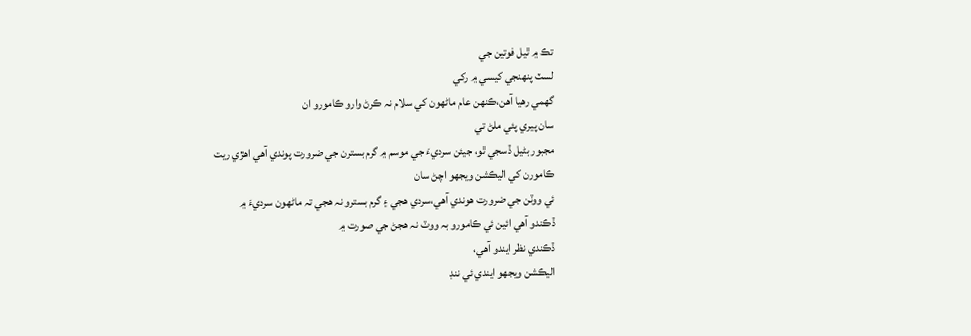تڪ ۾ ٿيل فوتين جي
لسٽ پنهنجي کيسي ۾ رکي
گهمي رهيا آهن،ڪنهن عام ماڻهون کي سلام نہ ڪرڻ وارو ڪامورو ان
سان پيري پئي ملڻ تي
مجبور بڻيل ڏسجي ٿو، جيئن سرديءَ جي موسم ۾ گرم بسترن جي ضرورت پوندي آهي اهڙي ريت
ڪامورن کي اليڪشن ويجهو اچڻ سان
ئي ووٽن جي ضرورت هوندي آهي،سردي هجي ۽ گرم بسترو نہ هجي تہ ماڻهون سرديءَ ۾
ڏڪندو آهي ائين ئي ڪامورو بہ ووٽ نہ هجڻ جي صورت ۾
ڏڪندي نظر ايندو آهي،
اليڪشن ويجهو ايندي ئي ننڊ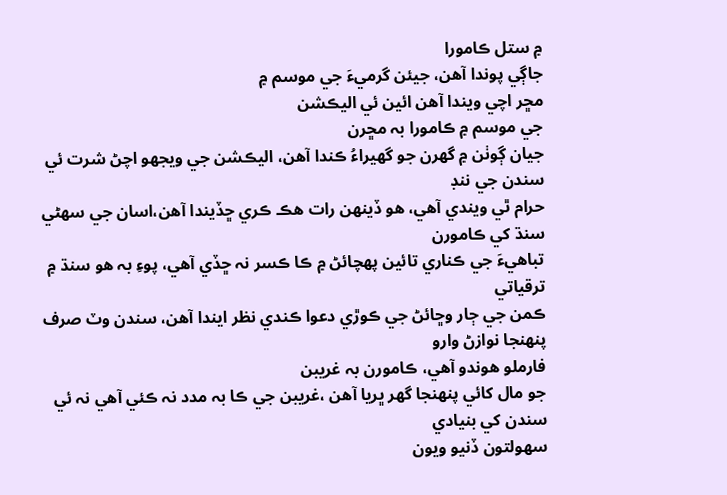۾ ستل ڪامورا
جاڳي پوندا آهن، جيئن گرميءَ جي موسم ۾
مڇر اچي ويندا آهن ائين ئي اليڪشن
جي موسم ۾ ڪامورا بہ مڇرن
جيان ڳوٺن ۾ گهرن جو گهيراءُ ڪندا آهن، اليڪشن جي ويجهو اچڻ شرت ئي سندن جي ننڊ
حرام ٿي ويندي آهي، هو ڏينهن رات هڪ ڪري ڇڏيندا آهن،اسان جي سهڻي سنڌ کي ڪامورن
تباهيءَ جي ڪناري تائين پهچائڻ ۾ ڪا ڪسر نہ ڇڏي آهي، پوءِ بہ هو سنڌ ۾ ترقياتي
ڪمن جي ڄار وڇائڻ جي ڪوڙي دعوا ڪندي نظر ايندا آهن، سندن وٽ صرف پنهنجا نوازڻ وارو
فارملو هوندو آهي، ڪامورن بہ غريبن
جو مال کائي پنهنجا گهر ڀريا آهن ،غريبن جي ڪا بہ مدد نہ ڪئي آهي نہ ئي سندن کي بنيادي
سهولتون ڏنيو ويون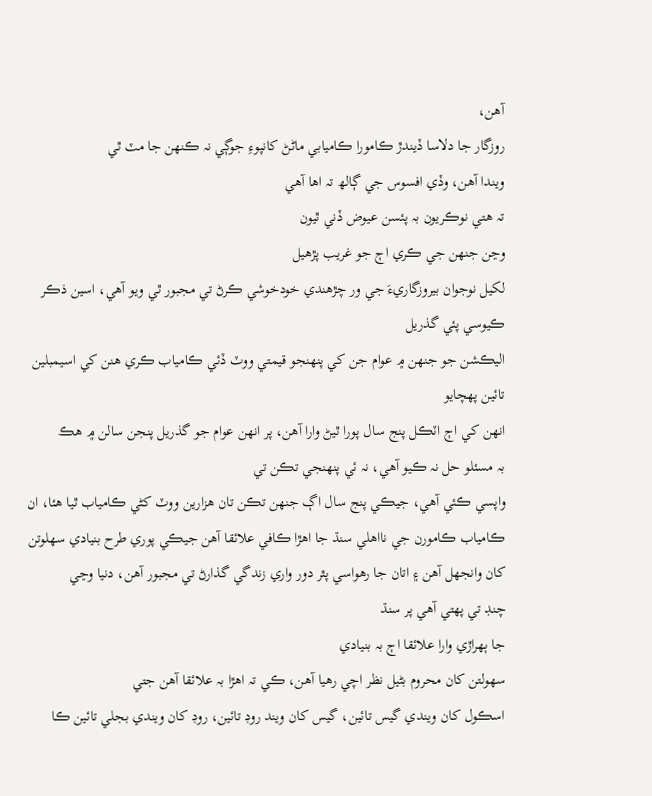آهن،
روزگار جا دلاسا ڏيندڙ ڪامورا ڪاميابي ماڻڻ کانپوءِ جوڳي نہ ڪنهن جا مٽ ٿي
ويندا آهن، وڏي افسوس جي ڳالھ تہ اها آهي
تہ هتي نوڪريون بہ پئسن عيوض ڏني ٿيون
وڃن جنهن جي ڪري اڄ جو غريب پڙهيل
لکيل نوجوان بيروزگاريءَ جي ور چڙهندي خودخوشي ڪرڻ تي مجبور ٿي ويو آهي، اسين ذڪر
ڪيوسي پئي گذريل
اليڪشن جو جنهن ۾ عوام جن کي پنهنجو قيمتي ووٽ ڏئي ڪامياب ڪري هنن کي اسيمبلين
تائين پهچايو
انهن کي اڄ اٽڪل پنج سال پورا ٿيڻ وارا آهن، پر انهن عوام جو گذريل پنجن سالن ۾ هڪ
بہ مسئلو حل نہ ڪيو آهي، نہ ئي پنهنجي تڪن تي
واپسي ڪئي آهي، جيڪي پنج سال اڳ جنهن تڪن تان هزارين ووٽ کڻي ڪامياب ٿيا هئا، ان
ڪامياب ڪامورن جي نااهلي سنڌ جا اهڙا ڪافي علائقا آهن جيڪي پوري طرح بنيادي سهلوتن
کان وانجهل آهن ۽ اتان جا رهواسي پٿر دور واري زندگي گذارڻ تي مجبور آهن، دنيا وڃي
چنڊ تي پهتي آهي پر سنڌ
جا ٻهراڙي وارا علائقا اڄ بہ بنيادي
سهولتن کان محروم بڻيل نظر اچي رهيا آهن، ڪي تہ اهڙا بہ علائقا آهن جتي
اسڪول کان ويندي گيس تائين، گيس کان ويند روڊ تائين، روڊ کان ويندي بجلي تائين ڪا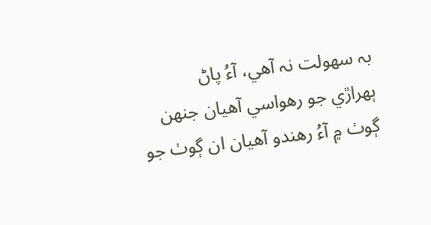بہ سهولت نہ آهي، آءُ پاڻ
ٻهراڙي جو رهواسي آهيان جنهن ڳوٺ ۾ آءُ رهندو آهيان ان ڳوٺ جو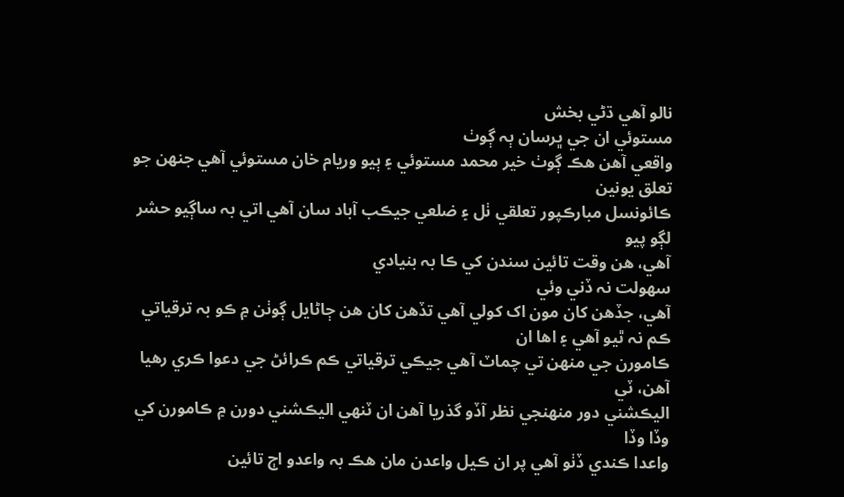نالو آهي ڌڻي بخش
مستوئي ان جي ڀرسان ٻہ ڳوٺ
واقعي آهن هڪ ڳوٺ خير محمد مستوئي ۽ ٻيو وريام خان مستوئي آهي جنهن جو تعلق يونين
ڪائونسل مبارڪپور تعلقي ٺل ۽ ضلعي جيڪب آباد سان آهي اتي بہ ساڳيو حشر لڳو پيو
آهي، هن وقت تائين سندن کي ڪا بہ بنيادي
سهولت نہ ڏني وئي
آهي، جڏهن کان مون اک کولي آهي تڏهن کان هن ڄاڻايل ڳوٺن ۾ ڪو بہ ترقياتي ڪم نہ ٿيو آهي ۽ اها ان
ڪامورن جي منهن تي چماٽ آهي جيڪي ترقياتي ڪم ڪرائڻ جي دعوا ڪري رهيا آهن، ٽي
اليڪشني دور منهنجي نظر آڏو گذريا آهن ان ٽنهي اليڪشني دورن ۾ ڪامورن کي وڏا وڏا
واعدا ڪندي ڏٺو آهي پر ان ڪيل واعدن مان هڪ بہ واعدو اڄ تائين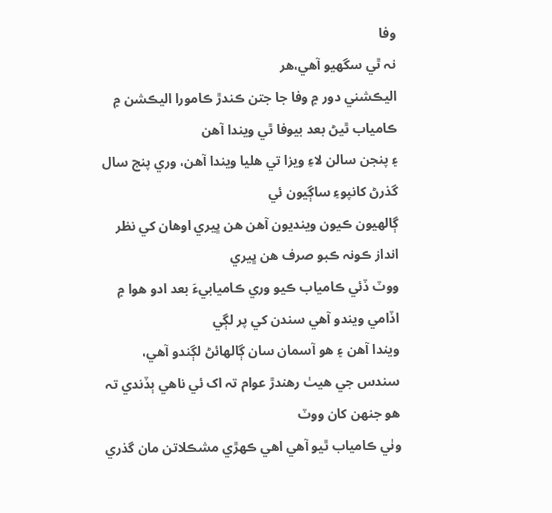وفا
نہ ٿي سگهيو آهي،هر
اليڪشني دور ۾ وفا جا جتن ڪندڙ ڪامورا اليڪشن ۾ ڪامياب ٿيڻ بعد بيوفا ٿي ويندا آهن
۽ پنجن سالن لاءِ ويزا تي هليا ويندا آهن، وري پنج سال گذرڻ کانپوءِ ساڳيون ئي
ڳالهيون ڪيون وينديون آهن هن ڀيري اوهان کي نظر انداز ڪونہ ڪبو صرف هن ڀيري
ووٽ ڏئي ڪامياب ڪيو وري ڪاميابيءَ بعد ادو هوا ۾ اڏامي ويندو آهي سندن کي پر لڳي
ويندا آهن ۽ هو آسمان سان ڳالهائڻ لڳندو آهي، سندس جي هيٺ رهندڙ عوام تہ اک ئي ناهي ٻڏندي تہ هو جنهن کان ووٽ
وٺي ڪامياب ٿيو آهي اهي ڪهڙي مشڪلاتن مان گذري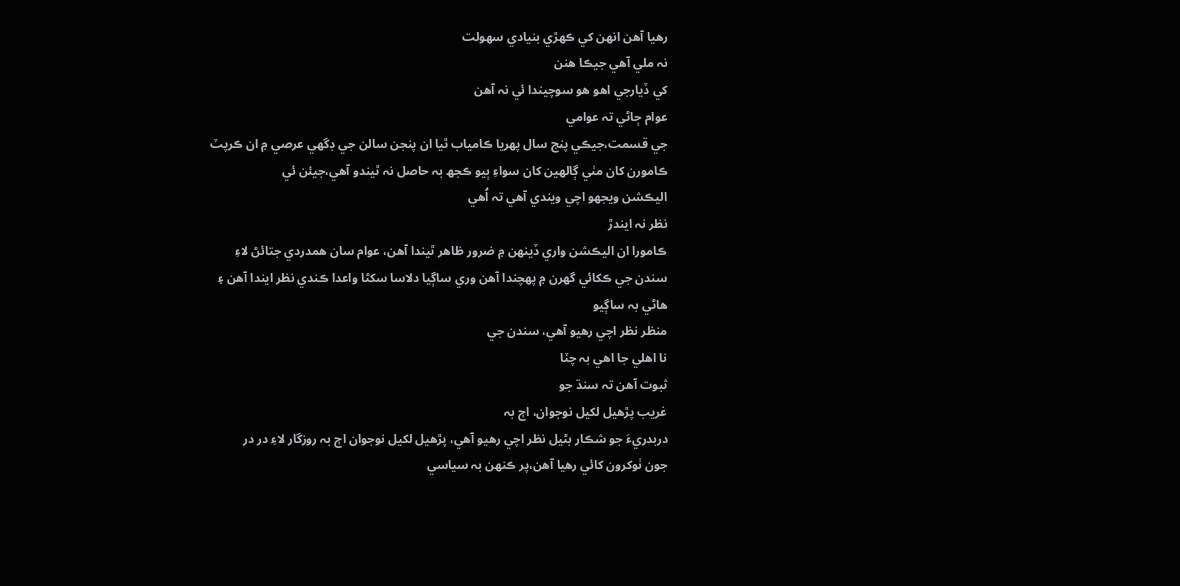رهيا آهن انهن کي ڪهڙي بنيادي سهولت
نہ ملي آهي جيڪا هنن
کي ڏيارجي اهو هو سوچيندا ئي نہ آهن
عوام ڄاڻي تہ عوامي
جي قسمت،جيڪي پنج سال پهريا ڪامياب ٿيا ان پنجن سالن جي ڊگهي عرصي ۾ ان ڪرپٽ
ڪامورن کان مٺي ڳالهين کان سواءِ ٻيو ڪجھ بہ حاصل نہ ٿيندو آهي،جيئن ئي
اليڪشن ويجهو اچي ويندي آهي تہ اُهي
نظر نہ ايندڙ
ڪامورا ان اليڪشن واري ڏينهن ۾ ضرور ظاهر ٿيندا آهن، عوام سان همدردي جتائڻ لاءِ
سندن جي ڪکائي گهرن ۾ پهچندا آهن وري ساڳيا دلاسا سکڻا واعدا ڪندي نظر ايندا آهن ۽
هاڻي بہ ساڳيو
منظر نظر اچي رهيو آهي، سندن جي
نا اهلي جا اهي بہ چٽا
ثبوت آهن تہ سنڌ جو
غريب پڙهيل لکيل نوجوان، اڄ بہ
دربدريءَ جو شڪار بڻيل نظر اچي رهيو آهي، پڙهيل لکيل نوجوان اڄ بہ روزگار لاءِ در در
جون ٺوکرون کائي رهيا آهن،پر ڪنهن بہ سياسي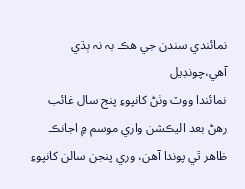نمائندي سندن جي هڪ بہ نہ ٻڌي آهي،چونڊيل
نمائندا ووٽ وٺڻ کانپوءِ پنج سال غائب
رهڻ بعد اليڪشن واري موسم ۾ اجانڪ ظاهر ٿي پوندا آهن، وري پنجن سالن کانپوءِ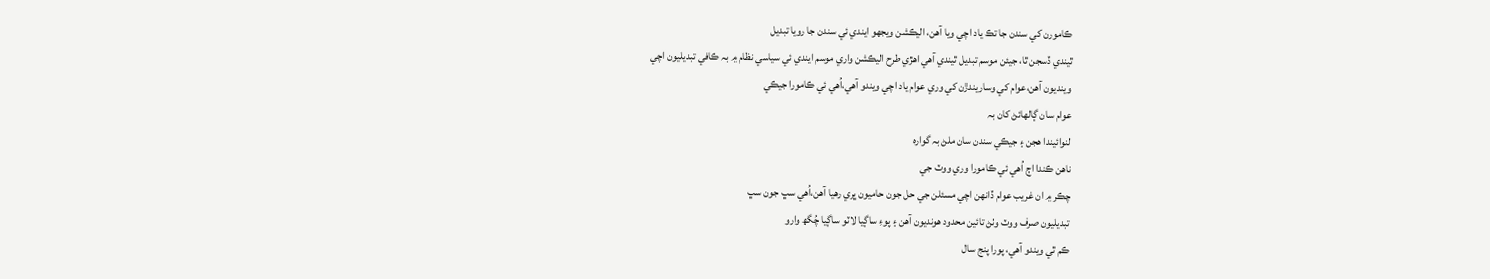ڪامورن کي سندن جا تڪ ياد اچي ويا آهن، اليڪشن ويجهو ايندي ئي سندن جا رويا تبديل
ٿيندي ڏسجن ٿا، جيئن موسم تبديل ٿيندي آهي اهڙي طرح اليڪشن واري موسم ايندي ئي سياسي نظام ۾ بہ ڪافي تبديليون اچي
وينديون آهن،عوام کي وساريندڙن کي وري عوام ياد اچي ويندو آهي،اُهي ئي ڪامورا جيڪي
عوام سان ڳالهائڻ کان بہ
لنوائيندا هجن ۽ جيڪي سندن سان ملڻ بہ گواره
ناهن ڪندا اڄ اُهي ئي ڪامورا وري ووٽ جي
چڪر ۾ ان غريب عوام ڏانهن اچي مسئلن جي حل جون حاميون ڀري رهيا آهن،اُهي سڀ جون سڀ
تبديليون صرف ووٽ وٺڻ تائين محدود هونديون آهن ۽ پوءِ ساڳيا لاٽو ساڳيا چُگھ وارو
ڪم ٿي ويندو آهي، پورا پنج سال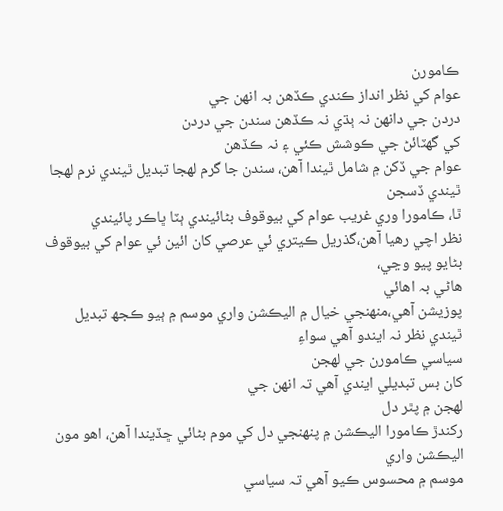ڪامورن
عوام کي نظر انداز ڪندي ڪڏهن بہ انهن جي
دردن جي دانهن نہ ٻڌي نہ ڪڏهن سندن جي دردن
کي گهٽائڻ جي ڪوشش ڪئي ۽ نہ ڪڏهن
عوام جي ڏکن ۾ شامل ٿيندا آهن، سندن جا گرم لهجا تبديل ٿيندي نرم لهجا ٿيندي ڏسجن
ٿا، ڪامورا وري غريب عوام کي بيوقوف بڻائيندي ٻٽا ڀاڪر پائيندي
نظر اچي رهيا آهن،گذريل ڪيتري ئي عرصي کان ائين ئي عوام کي بيوقوف بڻايو پيو وڃي،
هاڻي بہ اهائي
پوزيشن آهي،منهنجي خيال ۾ اليڪشن واري موسم ۾ ٻيو ڪجھ تبديل ٿيندي نظر نہ ايندو آهي سواءِ
سياسي ڪامورن جي لهجن
کان بس تبديلي ايندي آهي تہ انهن جي
لهجن ۾ پٿر دل
رکندڙ ڪامورا اليڪشن ۾ پنهنجي دل کي موم بڻائي ڇڏيندا آهن، اهو مون اليڪشن واري
موسم ۾ محسوس ڪيو آهي تہ سياسي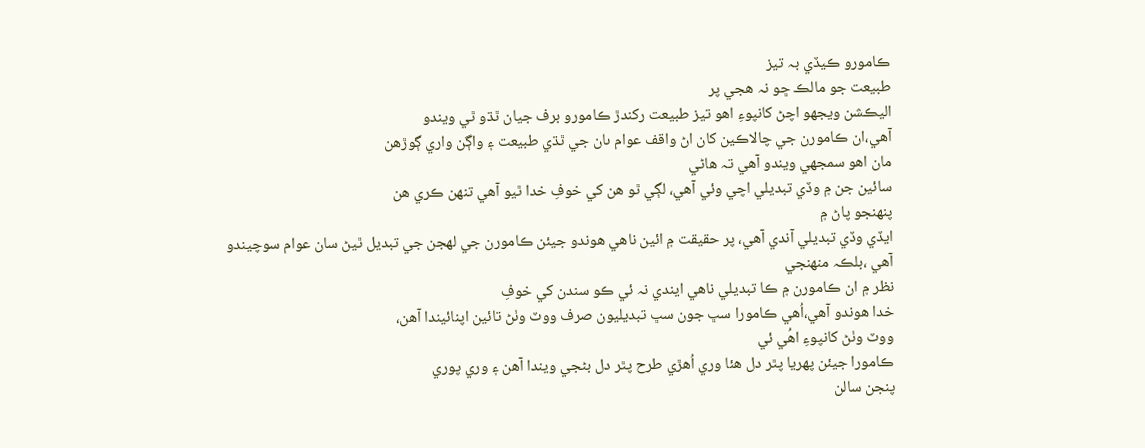ڪامورو ڪيڏي بہ تيز
طبيعت جو مالڪ ڇو نہ هجي پر
اليڪشن ويجهو اچڻ کانپوءِ اهو تيز طبيعت رکندڙ ڪامورو برف جيان ٿڌو ٿي ويندو
آهي،ان ڪامورن جي چالاڪين کان اڻ واقف عوام ىان جي ٿڌي طبيعت ۽ واڳن واري ڳوڙهن
مان اهو سمجهي ويندو آهي تہ هاڻي
سائين جن ۾ وڏي تبديلي اچي وئي آهي، لڳي ٿو هن کي خوفِ خدا ٿيو آهي تنهن ڪري هن
پنهنجو پاڻ ۾
ايڏي وڏي تبديلي آندي آهي، پر حقيقت ۾ ائين ناهي هوندو جيئن ڪامورن جي لهجن جي تبديل ٿيڻ سان عوام سوچيندو
آهي ،بلڪہ منهنجي
نظر ۾ ان ڪامورن ۾ ڪا تبديلي ناهي ايندي نہ ئي ڪو سندن کي خوفِ
خدا هوندو آهي،اُهي ڪامورا سڀ جون سڀ تبديليون صرف ووٽ وٺڻ تائين اپنائيندا آهن،
ووٽ وٺڻ کانپوءِ اهُي ئي
ڪامورا جيئن پهريا پٿر دل هئا وري اُهڙي طرح پٿر دل بڻجي ويندا آهن ۽ وري پوري
پنجن سالن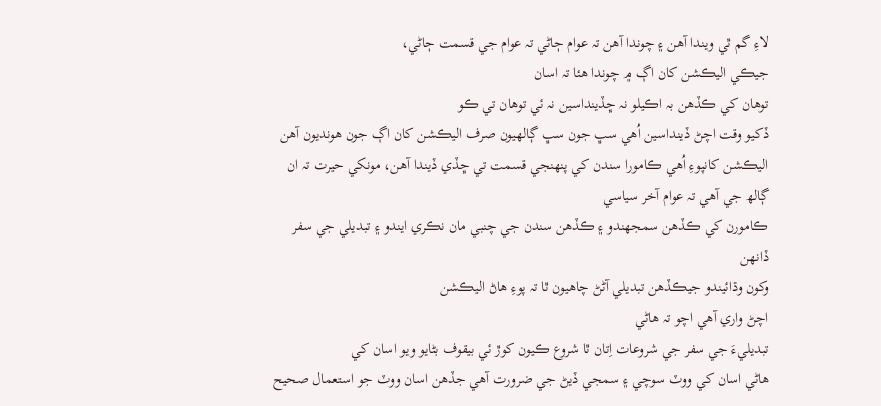لاءِ گم ٿي ويندا آهن ۽ چوندا آهن تہ عوام ڄاڻي تہ عوام جي قسمت ڄاڻي،
جيڪي اليڪشن کان اڳ ۾ چوندا هئا تہ اسان
توهان کي ڪڏهن بہ اڪيلو نہ ڇڏينداسين نہ ئي توهان تي ڪو
ڏکيو وقت اچڻ ڏينداسين اُهي سڀ جون سڀ ڳالهيون صرف اليڪشن کان اڳ جون هونديون آهن
اليڪشن کانپوءِ اُهي ڪامورا سندن کي پنهنجي قسمت تي ڇڏي ڏيندا آهن، مونکي حيرت تہ ان ڳالھ جي آهي تہ عوام آخر سياسي
ڪامورن کي ڪڏهن سمجهندو ۽ ڪڏهن سندن جي چنبي مان نڪري ايندو ۽ تبديلي جي سفر ڏانهن
وکون وڌائيندو جيڪڏهن تبديلي آڻڻ چاهيون ٿا تہ پوءِ هاڻ اليڪشن
اچڻ واري آهي اچو تہ هاڻي
تبديليءَ جي سفر جي شروعات اِتان ٿا شروع ڪيون کوڙ ئي بيقوف بڻايو ويو اسان کي
هاڻي اسان کي ووٽ سوچي ۽ سمجي ڏيڻ جي ضرورت آهي جڏهن اسان ووٽ جو استعمال صحيح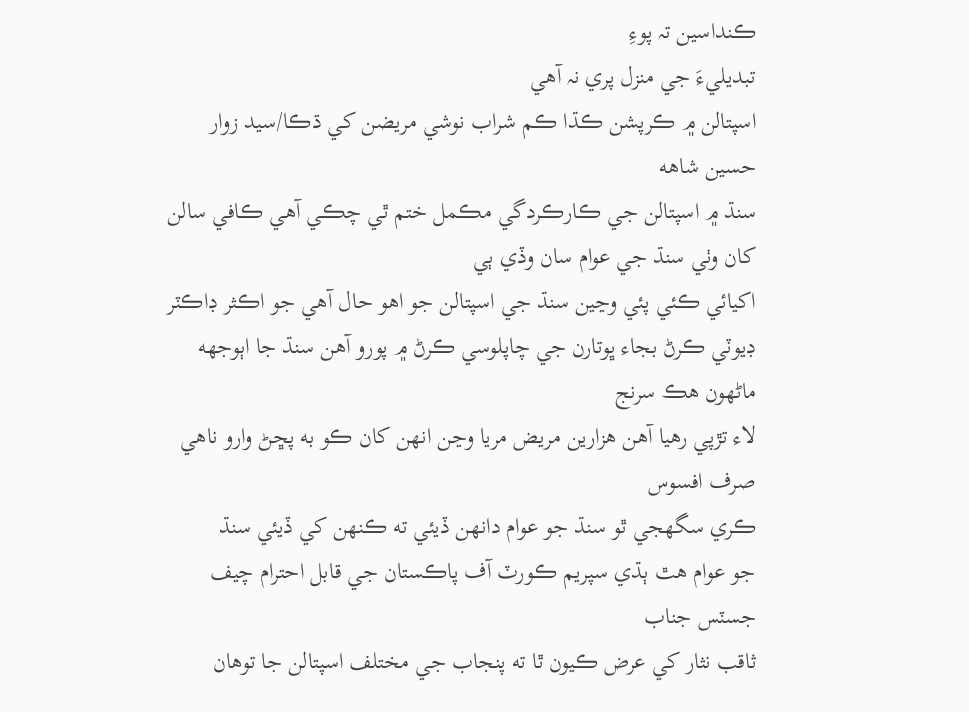ڪنداسين تہ پوءِ
تبديليءَ جي منزل پري نہ آهي
اسپتالن ۾ ڪرپشن ڪڌا ڪم شراب نوشي مريضن کي ڌڪا/سيد زوار حسين شاهه
سنڌ ۾ اسپتالن جي ڪارڪردگي مڪمل ختم ٿي چڪي آهي ڪافي سالن کان وٺي سنڌ جي عوام سان وڏي ٻي
اکيائي ڪئي پئي وڃين سنڌ جي اسپتالن جو اهو حال آهي جو اڪثر ڊاڪٽر
ڊيوٽي ڪرڻ بجاء ڀوتارن جي چاپلوسي ڪرڻ ۾ پورو آهن سنڌ جا اٻوجهه ماڻهون هڪ سرنج
لاء تڙپي رهيا آهن هزارين مريض مريا وڃن انهن کان ڪو به پڇڻ وارو ناهي صرف افسوس
ڪري سگهجي ٿو سنڌ جو عوام دانهن ڏيئي ته ڪنهن کي ڏيئي سنڌ
جو عوام هٿ ٻڌي سپريم ڪورٽ آف پاڪستان جي قابل احترام چيف جسٽس جناب
ثاقب نثار کي عرض ڪيون ٿا ته پنجاب جي مختلف اسپتالن جا توهان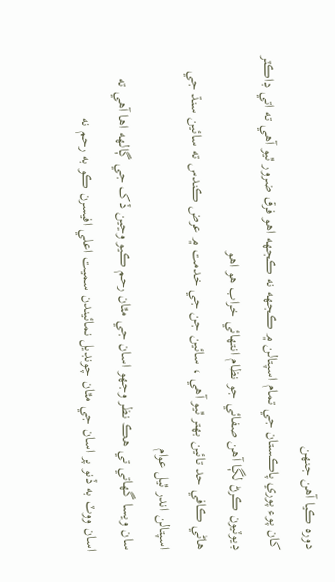دوره ڪيا آهن جنهن
کان پوء پوري پاڪستان جي تمام اسپتالن ۾ ڪجهه نه ڪجهه اهو فرق ضرور ٿيو آهي ته اتي ڊاڪٽر ڊيوٽيون ڪرڻ لڳا آهن صفائي جو نظام انتهائي خراب هو اهو
هاڻي ڪافي حد تائين بهتر ٿيو آهي ، سائين جن جي خدمت ۾ عرض ڪندس ته سائين سنڌ جي اسپتالن اندر ٿيل عوام
سان ويسا گهاتي تي هڪ نظر وجهو اسان جي مٿان رحم ڪيو وڃين ڏک جي ڳالهه اها آهي ته
اسان ووٽ به ڏنو پر اسان جي مٿان چونڊيل نمائيندن سميت اعلي افيسرن ڪو به رحم نه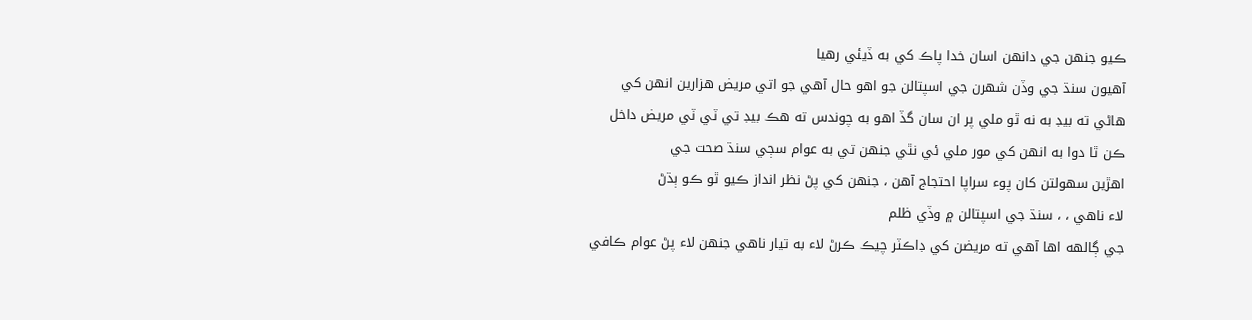ڪيو جنهن جي دانهن اسان خدا پاڪ کي به ڏيئي رهيا
آهيون سنڌ جي وڏن شهرن جي اسپتالن جو اهو حال آهي جو اتي مريض هزارين انهن کي
هاڻي ته بيڊ به نه ٿو ملي پر ان سان گڏ اهو به چوندس ته هڪ بيڊ تي ٽي ٽي مريض داخل
ڪن ٿا دوا به انهن کي مور ملي ئي نٿي جنهن تي به عوام سڄي سنڌ صحت جي
اهڙين سهولتن کان پوء سراپا احتجاج آهن ، جنهن کي پڻ نظر انداز ڪيو ٿو ڪو ٻڌڻ
لاء ناهي ، ، سنڌ جي اسپتالن ۾ وڏي ظلم
جي ڳالهه اها آهي ته مريضن کي ڊاڪٽر چيڪ ڪرڻ لاء به تيار ناهي جنهن لاء پڻ عوام ڪافي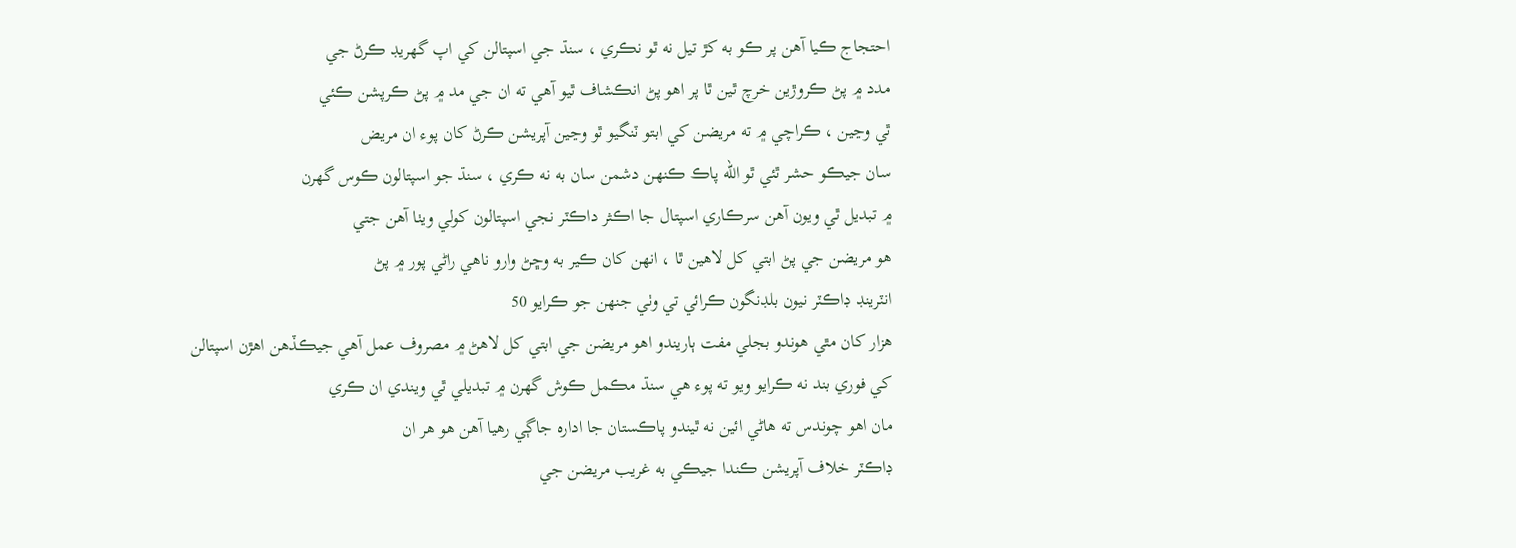احتجاج ڪيا آهن پر ڪو به کڙ تيل نه ٿو نڪري ، سنڌ جي اسپتالن کي اپ گھريڊ ڪرڻ جي
مدد ۾ پڻ ڪروڙين خرچ ٿين ٿا پر اهو پڻ انڪشاف ٿيو آهي ته ان جي مد ۾ پڻ ڪرپشن ڪئي
ٿي وڃين ، ڪراچي ۾ ته مريضن کي ابتو ٽنگيو ٿو وڃين آپريشن ڪرڻ کان پوء ان مريض
سان جيڪو حشر ٿئي ٿو الله پاڪ ڪنهن دشمن سان به نه ڪري ، سنڌ جو اسپتالون ڪوس گهرن
۾ تبديل ٿي ويون آهن سرڪاري اسپتال جا اڪثر داڪٽر نجي اسپتالون کولي ويٺا آهن جتي
هو مريضن جي پڻ ابتي کل لاهين ٿا ، انهن کان ڪير به وڇڻ وارو ناهي راڻي پور ۾ پڻ
انٽرينڊ ڊاڪٽر نيون بلڊنگون ڪرائي تي وٺي جنهن جو ڪرايو 50
هزار کان مٿي هوندو بجلي مفت ٻاريندو اهو مريضن جي ابتي کل لاهڻ ۾ مصروف عمل آهي جيڪڏهن اهڙن اسپتالن
کي فوري بند نه ڪرايو ويو ته پوء هي سنڌ مڪمل ڪوش گهرن ۾ تبديلي ٿي ويندي ان ڪري
مان اهو چوندس ته هاڻي ائين نه ٿيندو پاڪستان جا اداره جاڳي رهيا آهن هو هر ان
ڊاڪٽر خلاف آپريشن ڪندا جيڪي به غريب مريضن جي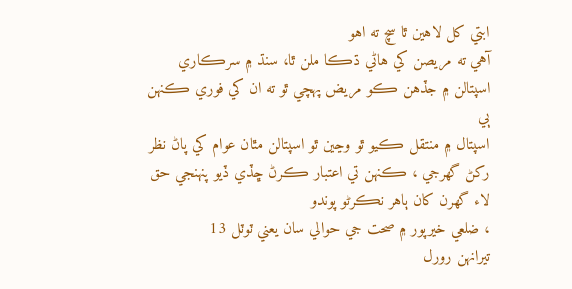ابتي کل لاهين ٿا سچ ته اهو
آهي ته مريصن کي هاڻي ڌڪا ملن ٿا، سنڌ ۾ سرڪاري اسپتالن ۾ جڏهن ڪو مريض پهچي ٿو ته ان کي فوري ڪنهن ٻي
اسپتال ۾ منتقل ڪيو ٿو وڃين ٿو اسپتالن مٿان عوام کي پاڻ نظر رکڻ گهرجي ، ڪنهن تي اعتبار ڪرڻ ڇڏي ڏيو پنهنجي حق لاء گهرن کان ٻاهر نڪرڻو پوندو
، ضلعي خيرپور ۾ صحت جي حوالي سان يعني ٽوٽل 13
تيرانهن رورل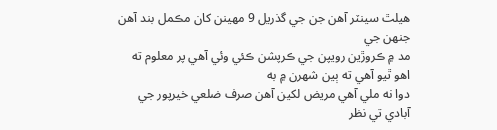هيلٿ سينٽر آهن جن جي گذريل 9 مهينن کان مڪمل بند آهن جنهن جي
مد ۾ ڪروڙين رويپن جي ڪرپشن ڪئي وئي آهي پر معلوم ته اهو ٿيو آهي ته ٻين شهرن ۾ به
دوا نه ملي آهي مريض لکين آهن صرف ضلعي خيرپور جي آبادي تي نظر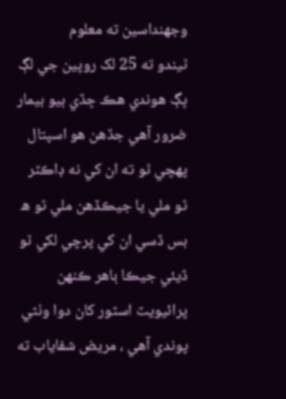وجهنداسين ته معلوم
ٿيندو ته 25 لک روپين جي لڳ ڀڳ هوندي هڪ ڇڏي ٻيو بيمار ضرور آهي جڏهن هو اسپتال
پهچي ٿو ته ان کي نه ڊاڪٽر ٿو ملي يا جيڪڏهن ملي ٿو ه بس ڏسي ان کي پرچي لکي ٿو
ڏيئي جيڪا ٻاهر ڪنهن پرائيويٽ اسٽور کان دوا وٺڻي پوندي آهي ، مريض شفاياب ته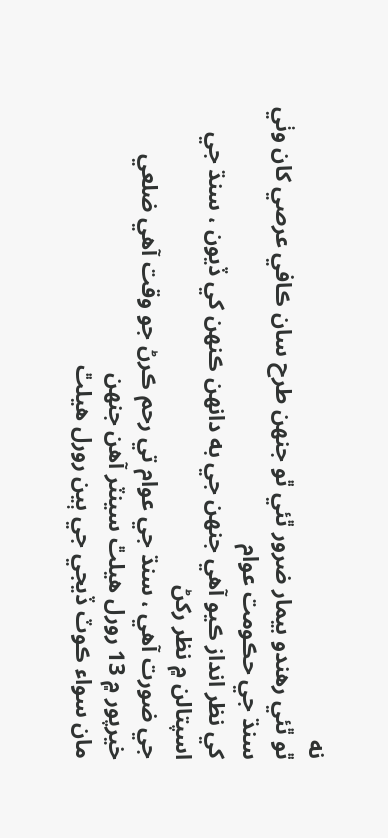نه
ٿو ٿئي رهندو بيمار ضرور ٿئي ٿو جنهن طرح سان ڪافي عرصي کان وٺي سنڌ جي حڪومت عوام
کي نظر انداز ڪيو آهي جنهن جي به دانهن ڪنهن کي ڏيون ، سنڌ جي اسپتالن ۾ نظر رکڻ
جي ضورت آهي ، سنڌ جي عوام تي رحم ڪرڻ جو وقت آهي ضلعي خيرپور ۾ 13 رورل هيلٿ سينٽر آهن جنهن
مان سواء ڪوٽ ڏيجي جي ٻين رورل هيلٿ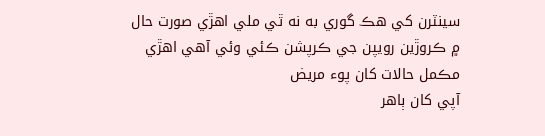سينٽرن کي هڪ گوري به نه ٿي ملي اهڙي صورت حال
۾ ڪروڙين رويپن جي ڪرپشن ڪئي وئي آهي اهڙي مڪمل حالات کان پوء مريض
آپي کان ٻاهر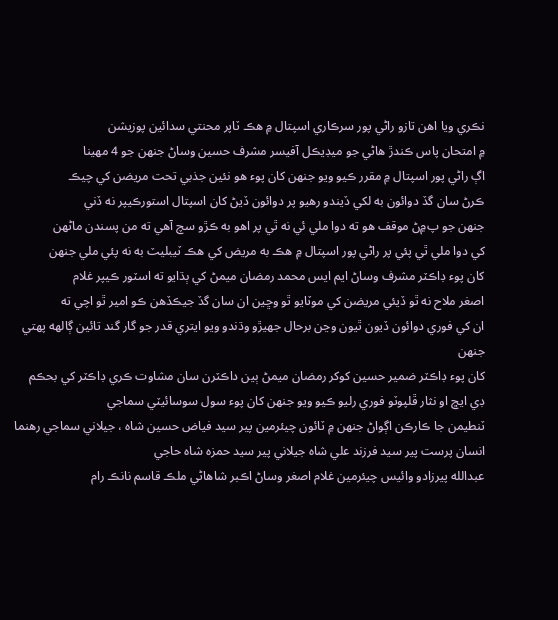نڪري ويا اهن تازو راڻي پور سرڪاري اسپتال ۾ هڪ ٽاپر محنتي سدائين پوزيشن
۾ امتحان پاس ڪندڙ هاڻي جو ميڊيڪل آفيسر مشرف حسين وساڻ جنهن جو 4 مهينا
اڳ راڻي پور اسپتال ۾ مقرر ڪيو ويو جنهن کان پوء هو نئين جذبي تحت مريضن کي چيڪ
ڪرڻ سان گڏ دوائون به لکي ڏيندو رهيو پر دوائون ڏيڻ کان اسپتال استورڪيپر نه ڏني
جنهن جو پ۾ڻ موقف هو ته دوا ملي ئي نه ٿي پر اهو به ڪڙو سچ آهي ته من پسندن ماڻهن
کي دوا ملي ٿي پئي پر راڻي پور اسپتال ۾ هڪ به مريض کي هڪ ٽيبليٽ به نه پئي ملي جنهن
کان پوء ڊاڪٽر مشرف وساڻ ايم ايس محمد رمضان ميمڻ کي ٻڌايو ته اسٽور ڪيپر غلام
اصغر ملاح نه ٿو ڏيئي مريضن کي موٽايو ٿو وڇين ان سان گڏ جيڪڏهن ڪو امير ٿو اچي ته
ان کي فوري دوائون ڏيون ٿيون وڃن برحال جهيڙو وڌندو ويو ايتري قدر جو گار گند تائين ڳالهه پهتي جنهن
کان پوء ڊاڪٽر ضمير حسين کوکر رمضان ميمڻ ٻين داڪٽرن سان مشاوت ڪري ڊاڪٽر کي بحڪم
ڊي ايڇ او نثار ڦلپوٽو فوري رليو ڪيو ويو جنهن کان پوء سول سوسائيٽي سماجي
ٽنطيمن جا ڪارڪن اڳواڻ جنهن ۾ ٽائون چيئرمين پير سيد فياض حسين شاه ، جيلاني سماجي رهنما
انسان پرست پير سيد فرزند علي شاه جيلاني پير سيد حمزه شاه حاجي
عبدالله پيرزادو وائيس چيئرمين غلام اصغر وساڻ اڪبر شاهاڻي ملڪ قاسم نانڪ رام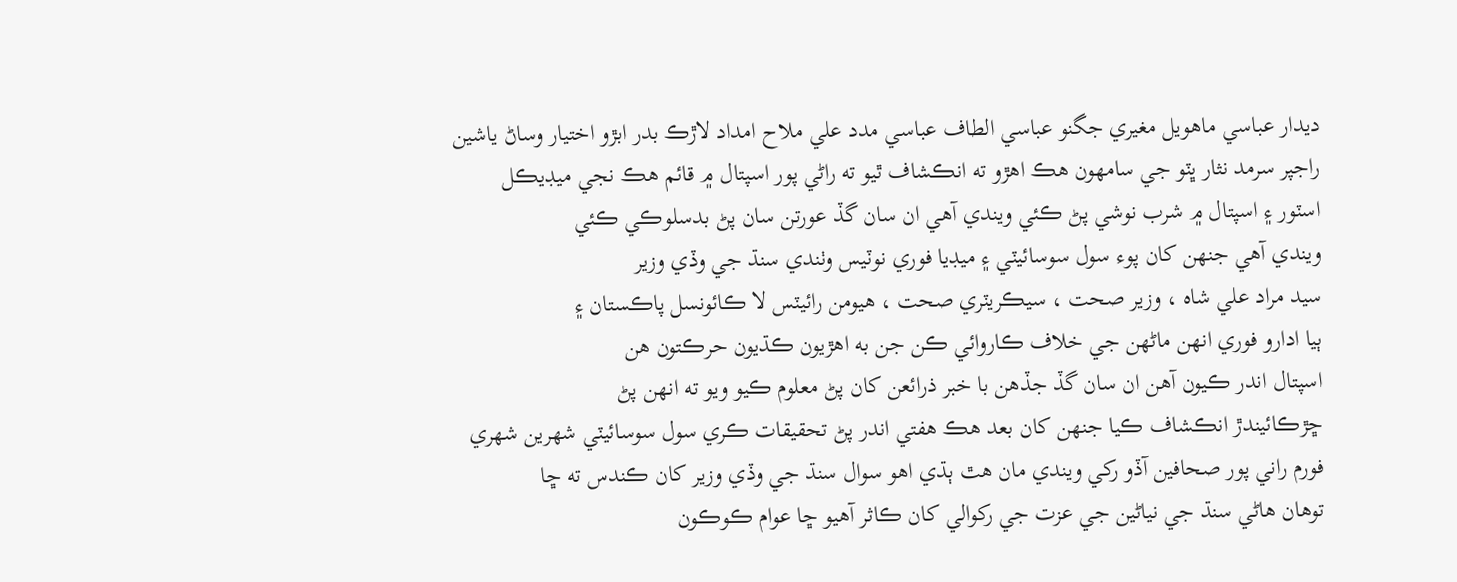ديدار عباسي ماهويل مغيري جگنو عباسي الطاف عباسي مدد علي ملاح امداد لاڙڪ بدر ابڙو اختيار وساڻ ياشين
راجپر سرمد نثار ڀٽو جي سامهون هڪ اهڙو ته انڪشاف ٿيو ته راڻي پور اسپتال ۾ قائم هڪ نجي ميڊيڪل
اسٽور ۽ اسپتال ۾ شرب نوشي پڻ ڪئي ويندي آهي ان سان گڏ عورتن سان پڻ بدسلوڪي ڪئي
ويندي آهي جنهن کان پوء سول سوسائيٽي ۽ ميڊيا فوري نوٽيس وٺندي سنڌ جي وڏي وزير
سيد مراد علي شاه ، وزير صحت ، سيڪريٽري صحت ، هيومن رائيٽس لا ڪائونسل پاڪستان ۽
ٻيا ادارو فوري انهن ماڻهن جي خلاف ڪاروائي ڪن جن به اهڙيون ڪڌيون حرڪتون هن
اسپتال اندر ڪيون آهن ان سان گڏ جڏهن با خبر ذرائعن کان پڻ معلوم ڪيو ويو ته انهن پڻ
ڇڙڪائيندڙ انڪشاف ڪيا جنهن کان بعد هڪ هفتي اندر پڻ تحقيقات ڪري سول سوسائيٽي شهرين شهري
فورم راني پور صحافين آڏو رکي ويندي مان هٿ ٻڌي اهو سوال سنڌ جي وڏي وزير کان ڪندس ته ڇا
توهان هاڻي سنڌ جي نياڻين جي عزت جي رکوالي کان ڪاثر آهيو ڇا عوام ڪوڪون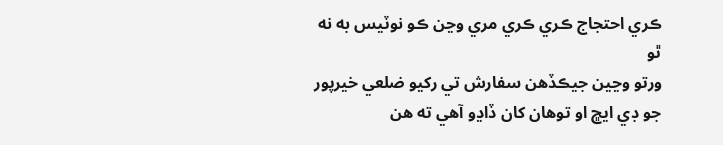ڪري احتجاج ڪري ڪري مري وڃن ڪو نوٽيس به نه ٿو
ورتو وڃين جيڪڏهن سفارش تي رکيو ضلعي خيرپور جو ڊي ايڇ او توهان کان ڏاڍو آهي ته هن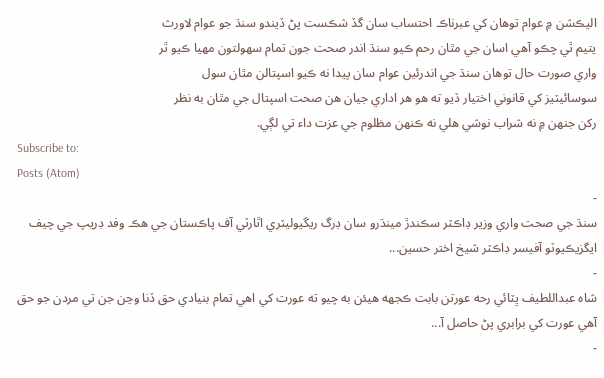اليڪشن ۾ عوام توهان کي عبرناڪ احتساب سان گڏ شڪست پڻ ڏيندو سنڌ جو عوام لاورث
يتيم ٿي چڪو آهي اسان جي مٿان رحم ڪيو سنڌ اندر صحت جون تمام سهولتون مهيا ڪيو ٿر
واري صورت حال توهان سنڌ جي اندرئين عوام سان پيدا نه ڪيو اسپتالن مٿان سول
سوسائيٽيز کي قانوني اختيار ڏيو ته هو هر اداري جيان هن صحت اسپتال جي مٿان به نظر
رکن جنهن ۾ نه شراب نوشي هلي نه ڪنهن مظلوم جي عزت داء تي لڳي.
Subscribe to:
Posts (Atom)
-
سنڌ جي صحت واري وزير ڊاڪٽر سڪندڙ مينڌرو سان ڊرگ ريگيوليٽري اٿارٽي آف پاڪستان جي هڪ وفد ڊريپ جي چيف ايگزيڪيوٽو آفيسر ڊاڪٽر شيخ اختر حسين...
-
شاه عبداللطيف ڀٽائي رحه عورتن بابت ڪجهه هيئن به چيو ته عورت کي اهي تمام بنيادي حق ڏنا وڃن جن تي مردن جو حق آهي عورت کي برابري پڻ حاصل آ...
-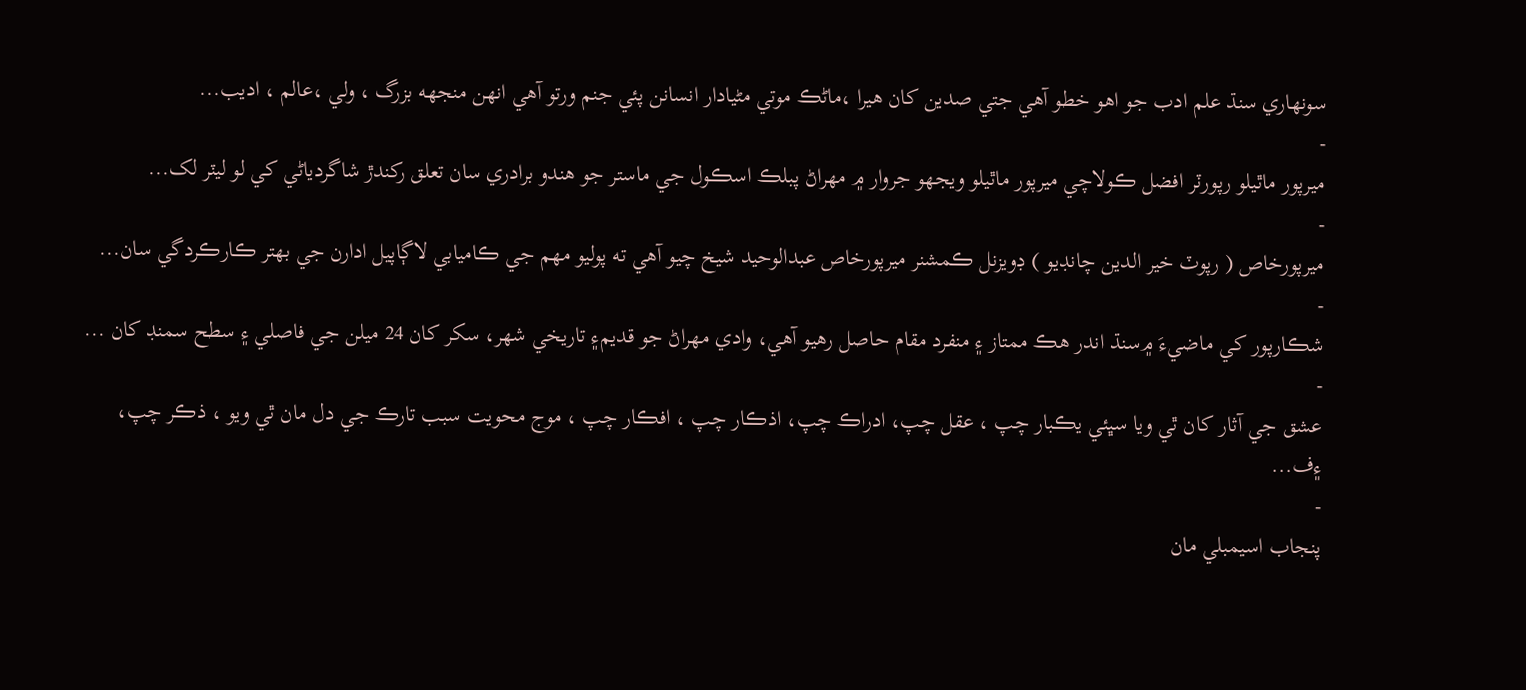سونهاري سنڌ علم ادب جو اهو خطو آهي جتي صدين کان هيرا ،ماڻڪ موتي مڻيادار انسانن پئي جنم ورتو آهي انهن منجهه بزرگ ، ولي ،عالم ، اديب...
-
ميرپور ماٿيلو رپورٽر افضل ڪولاچي ميرپور ماٿيلو ويجھو جروار ۾ مھراڻ پبلڪ اسڪول جي ماستر جو ھندو برادري سان تعلق رکندڙ شاگردياڻي کي لو ليٽر لک...
-
ميرپورخاص ( رپوٽ خير الدين چانڊيو ) ڊويزنل ڪمشنر ميرپورخاص عبدالوحيد شيخ چيو آهي ته پوليو مهم جي ڪاميابي لاڳاپيل ادارن جي بهتر ڪارڪردگي سان...
-
شڪارپور کي ماضيءَ ۾سنڌ اندر هڪ ممتاز ۽ منفرد مقام حاصل رهيو آهي، وادي مهراڻ جو قديم۽ تاريخي شهر، سکر کان 24 ميلن جي فاصلي ۽ سطح سمنڊ کان ...
-
عشق جي آثار کان ٿي ويا سڀئي يڪبار چپ ، عقل چپ، ادراڪ چپ، اذڪار چپ ، افڪار چپ ، موج محويت سبب تارڪ جي دل مان ٿي ويو ، ذڪر چپ، ۽ف...
-
پنجاب اسيمبلي مان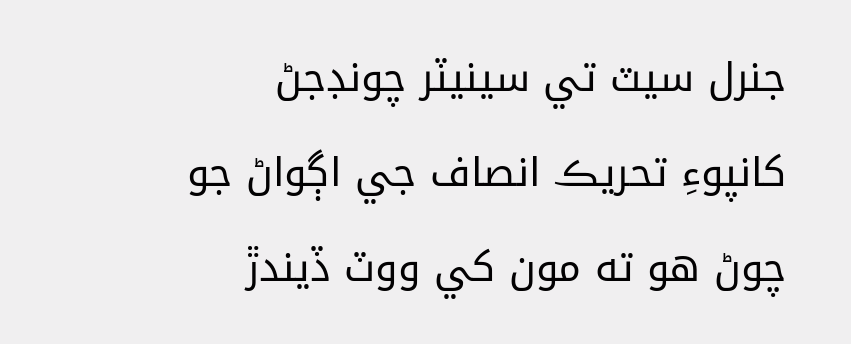جنرل سيٽ تي سينيٽر چونڊجڻ کانپوءِ تحريڪ انصاف جي اڳواڻ جو چوڻ هو ته مون کي ووٽ ڏيندڙ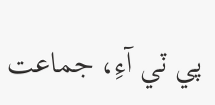پي ٽي آءِ، جماعت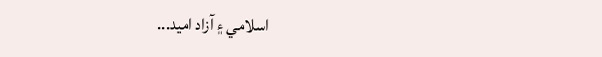اسلامي ۽ آزاد اميد...